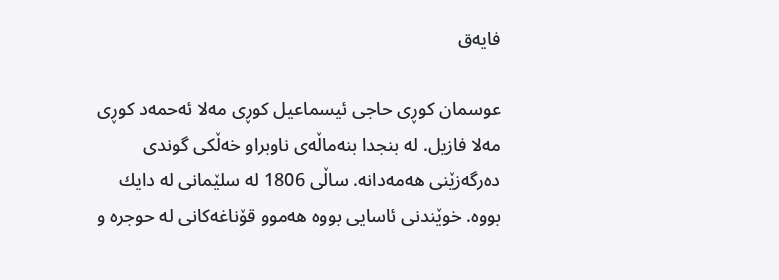فایه‌ق

عوسمان كوڕی حاجی ئیسماعیل كوڕی مه‌لا ئه‌حمه‌د كوڕی مه‌لا فازیل. له بنجدا بنه‌ماڵه‌ی ناوبراو خه‌ڵكی گوندی ده‌رگه‌زێنی هه‌مه‌دانه. ساڵی 1806 له سلێمانی له دایك بووه. خوێندنی ئاسایی بووه هه‌موو قۆناغه‌كانی له حوجره و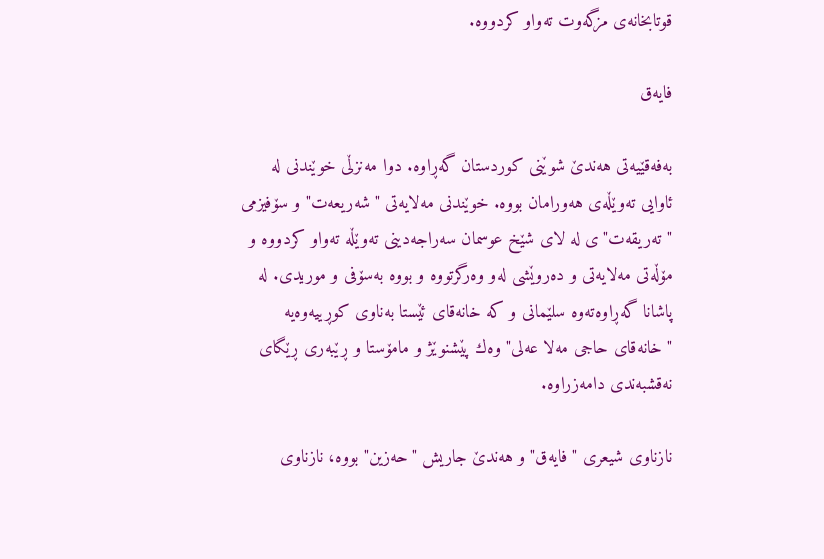قوتابخانه‌ی مزگه‌وت ته‌واو كردووه.

فایه‌ق

به‌فه‌قێیه‌تی هه‌ندێ شوێنی كوردستان گه‌ڕاوه. دوا مه‌نزڵی خوێندنی له ئاوایی ته‌وێڵه‌ی هه‌ورامان بووه. خوێندنی مه‌لایه‌تی "شه‌ریعه‌‌ت" و سۆفیزمی "ته‌ریقه‌ت"ی له لای شێخ عوسمان سه‌راجه‌دینی ته‌وێڵه ته‌واو كردووه و مۆڵه‌تی مه‌لایه‌تی و ده‌روێشی له‌و وه‌رگرتووه و بووه به‌سۆفی و موریدی. له پاشانا گه‌ڕاوه‌ته‌وه سلێمانی و كه خانه‌قای ئێستا به‌ناوی كوڕییه‌وه‌یه "خانه‌قای حاجی مه‌لا عه‌لی" وه‌ك پێشنوێژ و مامۆستا و ڕێبه‌ری ڕێگای نه‌قشبه‌ندی دامه‌زراوه.

نازناوی شیعری "فایه‌ق" و هه‌ندێ جاریش "حه‌زین" بووه، نازناوی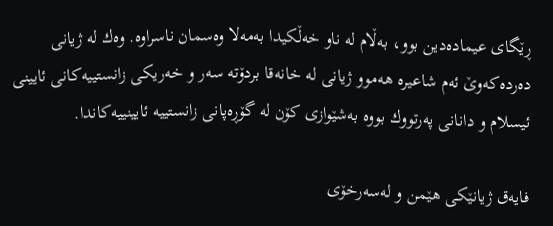ڕێگای عیماده‌دین بوو، به‌ڵام له ناو خه‌ڵکیدا به‌مه‌لا وه‌سمان ناسراوه. وه‌ك له ژیانی ده‌رده‌كه‌وێ ئه‌م شاعیره هه‌موو ژیانی له خانه‌قا بردۆته سه‌ر و خه‌ریكی زانستییه‌كانی ئایینی ئیسلام و دانانی په‌رتووك بووه به‌شێوازی كۆن له گۆڕه‌پانی زانستییه‌ ئایینییه‌كاندا.

فایه‌ق ژیانێكی هێمن و له‌سه‌رخۆی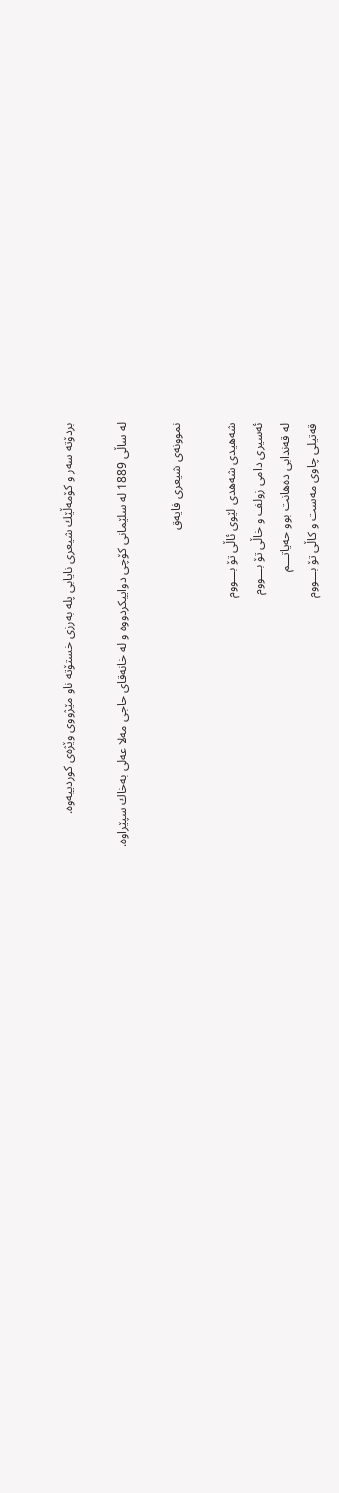بردۆته سه‌ر و كۆمه‌ڵێك شیعری نایابی پله‌ به‌رزی خستۆته ناو مێژووی وێژه‌ی كوردییه‌وه.

له ساڵی 1889 له سلێمانی كۆچی دواییكردووه و له خانه‌قای حاجی مه‌لا عه‌لی به‌خاك سپێراوه.

نموونه‌ی شیعری فایه‌ق

شه‌هیدی شه‌هدی لێوی ئاڵی تۆ بـــووم
ئه‌سیری دامی زولف و خاڵی تۆ بـــووم
له قه‌ندابی ده‌هانت بوو حه‌یاتـــم
قه‌تیلی چاوی مه‌ست و كاڵی تۆ بـــووم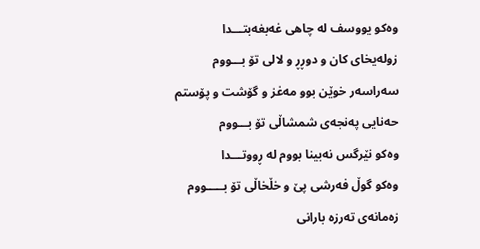وه‌كو یووسف له چاهی غه‌بغه‌بتـــدا
زوله‌یخای كان و دوڕڕ و لالی تۆ بـــووم
سه‌راسه‌ر خوێن بوو مه‌غز و گۆشت و پۆستم
حه‌نایی په‌نجه‌ی شمشاڵی تۆ بـــووم
وه‌كو نێرگس نه‌بینا بووم له ڕووتـــدا
وه‌كو گوڵ فه‌رشی پێ و خڵخاڵی تۆ بـــــووم
زه‌مانه‌ی ته‌رزه بارانی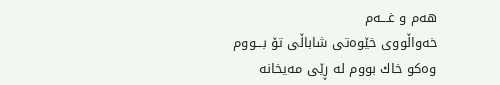هه‌م و ‌غـــه‌م
خه‌واڵووی خێوه‌تی شاباڵی تۆ بـــووم
وه‌كو خاك بووم له ڕێی مه‌یخانه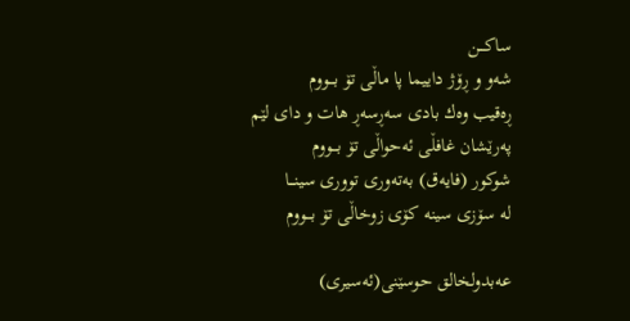ساكـــن
شه‌و و ڕۆژ داییما پا ماڵی تۆ بـــووم
ڕه‌قیب وه‌ك بادی سه‌ڕسه‌ڕ هات و دای لێم
په‌رێشان غافڵی ئه‌حواڵی تۆ بـــووم
شوكور (فایه‌ق) به‌ته‌وری تووری سینـــا
له سۆزی سینه كۆی زوخاڵی تۆ بـــووم

عه‌بدولخالق حوسێنی(ئه‌سیری)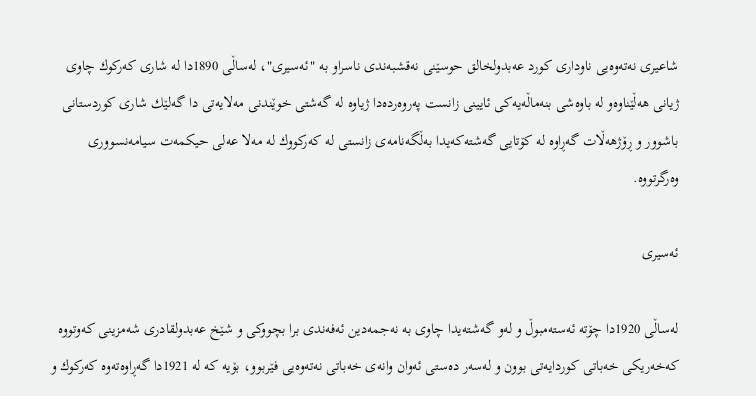شاعیری نه‌ته‌وه‌یی ناوداری كورد عه‌بدولخالق حوسێنی نه‌‌قشبه‌ندی ناسراو به "ئه‌سیری"، له‌ساڵی 1890دا له شاری كه‌ركوك چاوی ژیانی هه‌ڵێناوه‌و له باوه‌شی بنه‌ماڵه‌یه‌كی ئایینی زانست په‌روه‌رده‌دا ژیاوه له گه‌‌شتی خوێندنی مه‌لایه‌تی دا گه‌لێك شاری كوردستانی باشوور و ڕۆژهه‌ڵات گه‌ڕاوه له كۆتایی گه‌شته‌كه‌یدا به‌ڵگه‌نامه‌ی زانستی له كه‌ركووك له مه‌لا عه‌لی حیكمه‌ت سیامه‌نسووری وه‌رگرتووه.

ئه‌سیری

له‌ساڵی 1920دا چۆته ئه‌سته‌مبوڵ و له‌و گه‌شته‌یدا چاوی به نه‌جمه‌دین ئه‌فه‌ندی برا بچووكی و شێخ عه‌بدولقادری شه‌مزینی كه‌وتووه كه‌خه‌ریكی خه‌باتی كوردایه‌تی بوون و له‌سه‌ر ده‌ستی ئه‌وان وانه‌ی خه‌باتی نه‌ته‌وه‌یی فێربوو، بۆیه كه له 1921دا گه‌ڕاوه‌ته‌وه كه‌ركوك و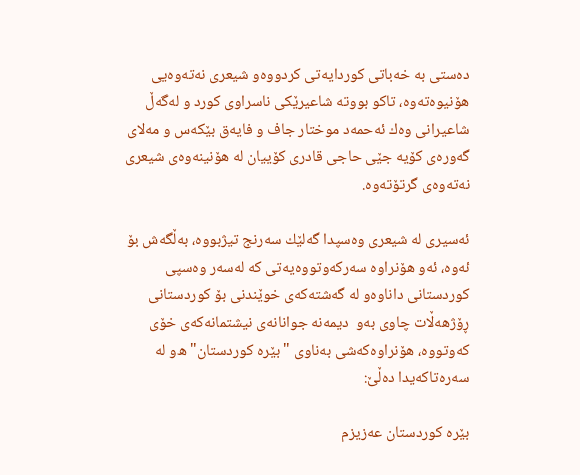ده‌ستی به خه‌باتی كوردایه‌تی كردووه‌و شیعری نه‌ته‌وه‌یی هۆنیوه‌ته‌وه، تاكو بووته شاعیرێكی ناسراوی كورد و له‌گه‌ڵ شاعیرانی وه‌ك ئه‌حمه‌د موختار جاف و فایه‌ق بێكه‌س و مه‌لای گه‌وره‌ی كۆیه جێی حاجی قادری كۆییان له هۆنینه‌وه‌ی شیعری نه‌ته‌وه‌ی گرتۆته‌وه.

ئه‌سیری له شیعری وه‌سپدا گه‌لێك سه‌رنج تیژبووه‌، به‌ڵگه‌ش بۆ ئه‌وه، ئه‌و هۆنراوه‌ سه‌ركه‌وتووه‌یه‌تی كه له‌سه‌ر وه‌سپی كوردستانی داناوه‌و له گه‌شته‌كه‌ی خوێندنی بۆ كوردستانی ڕۆژهه‌ڵات چاوی به‌و  دیمه‌نه جوانانه‌ی نیشتمانه‌كه‌ی خۆی كه‌وتووه، هۆنراوه‌كه‌شی به‌ناوی "بێره كوردستان"ه‌و له سه‌ره‌تاكه‌یدا ده‌ڵێ:

بێره كوردستان عه‌زیزم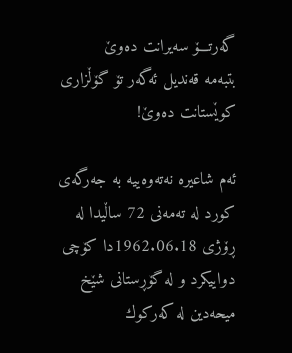گه‌رتـــۆ سه‌یرانت ده‌وێ
بتبه‌مه قه‌ندیل ئه‌گه‌ر تۆ گۆڵزاری كوێستانت ده‌وێ!

ئه‌م شاعیره نه‌ته‌وه‌ییه به‌ جه‌رگه‌ی كورد له ته‌مه‌نی 72 ساڵیدا له ڕۆژی 1962.06.18دا كۆچی دواییكرد و له گۆڕستانی شێخ میحه‌دین له كه‌ركوك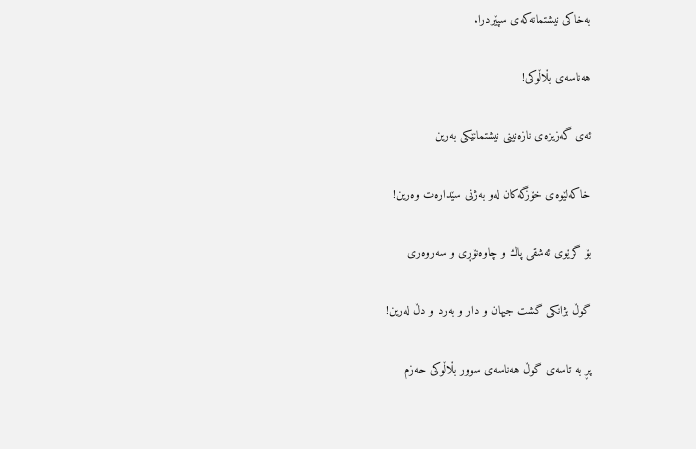به‌‌خاكی نیشتمانه‌كه‌ی سپێردرا.

هه‌ناسه‌ی بڵاڵوكی!

ئه‌ی گه‌زیزه‌ی نازه‌نینی نیشتمانێكی به‌رین

خاكه‌لێوه‌ی خۆزگه‌كان له‌و به‌ژنی سێداره‌ت وه‌رین!

بۆ گرێوی ئه‌شقی پاك و چاوه‌نۆڕی و سه‌روه‌ری

گوڵ بژانكی گشت جیهان و دار و به‌رد و دڵ له‌رین!

پڕ به‌ تاسه‌ی گوڵ هه‌ناسه‌ی سوور بڵاڵوكی حه‌زم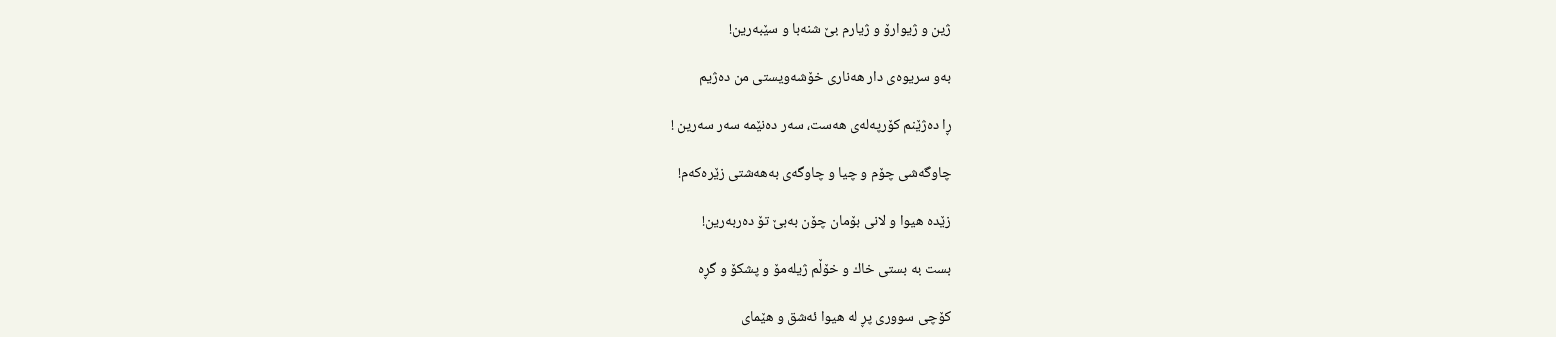ژین و ژیوارۆ و ژیارم بێ‌ شنه‌با و سێبه‌رین!

به‌و سریوه‌ی دار هه‌ناری خۆشه‌ویستی من ده‌ژیم

ڕا ده‌ژێنم كۆرپه‌له‌ی هه‌ست، سه‌ر ده‌نێمه‌ سه‌ر سه‌رین !

چاوگه‌شی چۆم و چیا و چاوگه‌ی به‌هه‌شتی زێره‌كه‌م!

زێده‌ هیوا و لانی بۆمان چۆن به‌بێ‌ تۆ ده‌ربه‌رین!

بست به‌ بستی خاك و خۆڵم ژیله‌مۆ و پشكۆ و گڕه‌

كۆچی سووری پڕ له‌ هیوا ئه‌شق و هێمای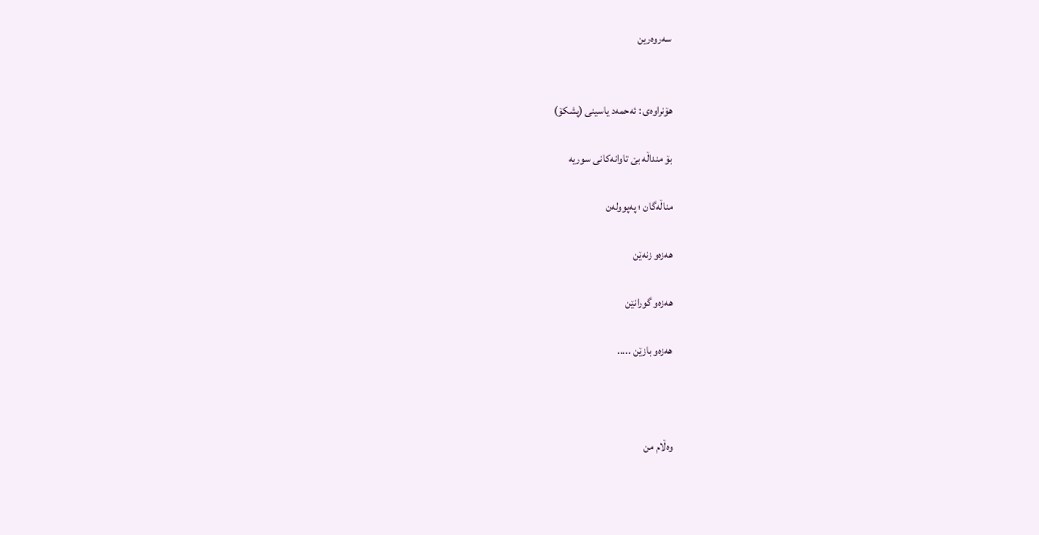سه‌روه‌رین


هۆنراوەی : ئه‌حمه‌د یاسینی (پشکۆ)

بۆ منداڵە بێ تاوانەکانی سوریە

مناڵه‌گان ؛ په‌پووله‌ن

هه‌زه‌و زنه‌ێن

هه‌زه‌و گورانێن

هه‌زه‌و بازێن .....



وه‌ڵام من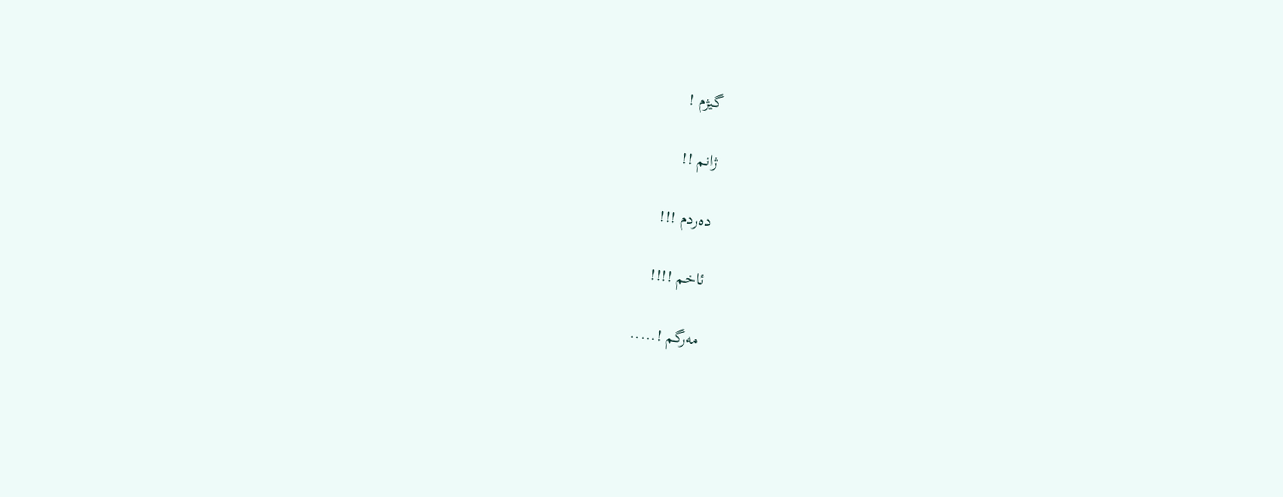گیژم !

ژانم !!

ده‌ردم !!!

ئاخم !!!!

مه‌رگم !.....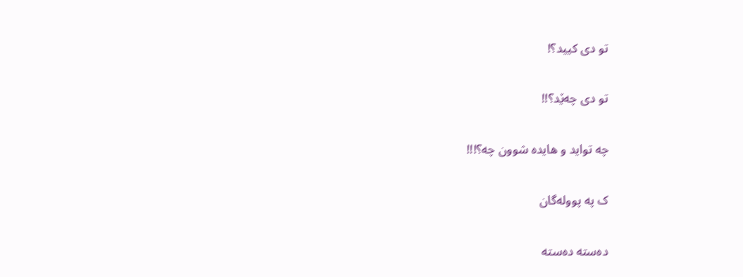تو دی کیید؟!

تو دی چه‌ێد؟!!

چه تواید و هایده شوون چه؟!!!

ک په پووله‌گان

ده‌سته ده‌سته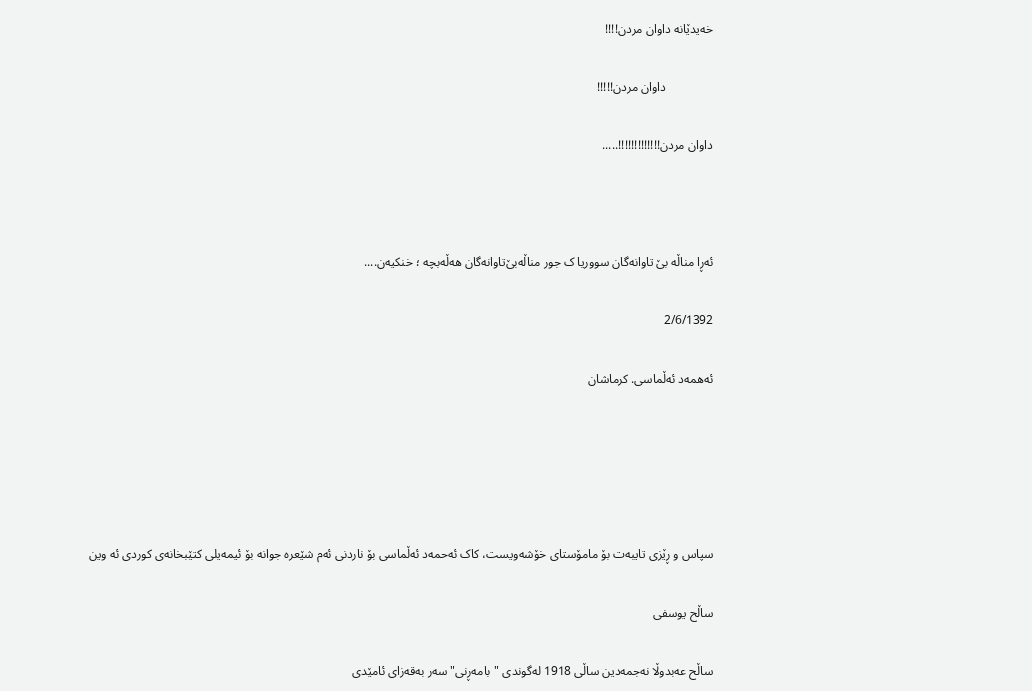خه‌یدێانه داوان مردن!!!!

               داوان مردن!!!!!

داوان مردن!!!!!!!!!!!!!.....



ئه‌ڕا مناڵه بێ‌ تاوانه‌گان سووریا ک جور مناڵه‌بێ‌تاوانه‌گان هه‌‌ڵه‌بچه ؛ خنکیه‌ن....

2/6/1392

ئه‌همه‌د ئه‌ڵماسی. کرماشان





سپاس و ڕێزی تایبەت بۆ مامۆستای خۆشەویست، کاک ئەحمەد ئەڵماسی بۆ ناردنی ئەم شێعرە جوانە بۆ ئیمەیلی كتێبخانەی كوردی ئه وين

ساڵح یوسفی‌

ساڵح عه‌بدوڵا نه‌جمه‌دین ساڵی‌ 1918 له‌گوندی‌ "بامه‌ڕنی‌" سه‌ر به‌قه‌زای‌ ئامێدی‌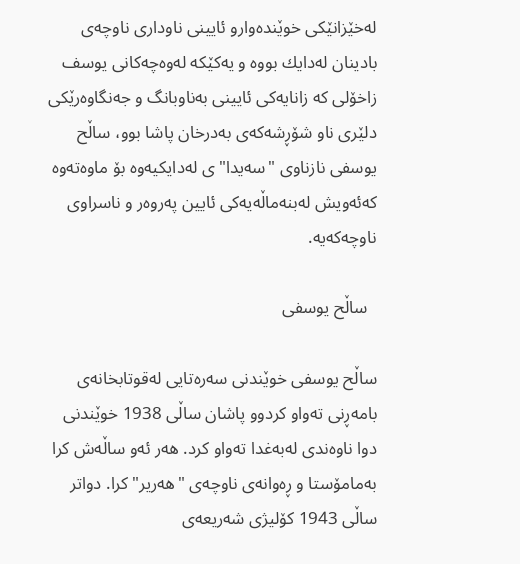له‌خێزانێكی‌ خوێنده‌وارو ئایینی‌ ناوداری‌ ناوچه‌ی‌ بادینان له‌دایك بووه‌ و یه‌كێكه‌ له‌وه‌چه‌كانی‌ یوسف زاخۆلی‌ كه‌ زانایه‌كی‌ ئایینی‌ به‌ناوبانگ و جه‌نگاوه‌رێكی‌ دلێری‌ ناو شۆڕشه‌كه‌ی‌ به‌درخان پاشا بوو، ساڵح یوسفی‌ نازناوی‌ "سه‌یدا"ی‌ له‌دایكیه‌وه‌ بۆ ماوه‌ته‌وه‌ كه‌ئه‌ویش له‌بنه‌ماڵه‌یه‌كی‌ ئایین په‌روه‌ر و ناسراوی‌ ناوچه‌كه‌یه‌.

  ساڵح یوسفی‌

ساڵح یوسفی‌ خوێندنی‌ سه‌ره‌تایی‌ له‌قوتابخانه‌ی‌ بامه‌ڕنی‌ ته‌واو كردوو پاشان ساڵی‌ 1938 خوێندنی‌ دوا ناوه‌ندی‌ له‌به‌غدا ته‌واو كرد. هه‌ر ئه‌و ساڵه‌ش كرا به‌مامۆستا و ڕه‌وانه‌ی‌ ناوچه‌ی‌ "هه‌ریر" كرا. دواتر ساڵی‌ 1943 كۆلیژی‌ شه‌ریعه‌ی‌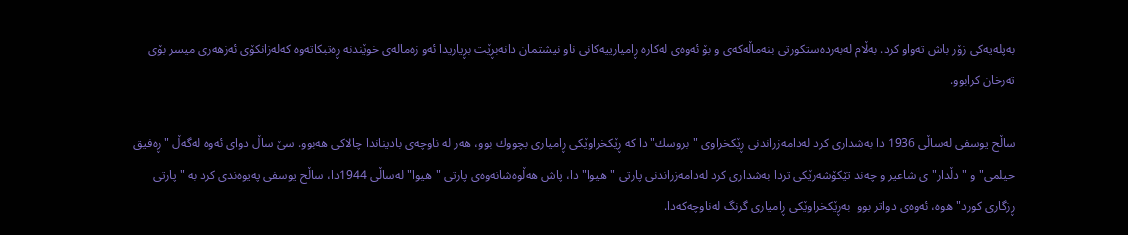به‌پله‌یه‌كی‌ زۆر باش ته‌واو كرد. به‌ڵام له‌به‌رده‌ستكورتی‌ بنه‌ماڵه‌كه‌ی‌ و بۆ ئه‌وه‌ی‌ له‌كاره‌ ڕامیارییه‌كانی‌ ناو نیشتمان دانه‌بڕێت بڕیاریدا ئه‌و زه‌ماله‌ی‌ خوێندنه‌ ڕه‌تبكاته‌وه‌ كه‌له‌زانكۆی‌ ئه‌زهه‌ری‌ میسر بۆی‌ ته‌رخان كرابوو.

ساڵح یوسفی‌ له‌ساڵی‌ 1936 دا به‌شداری‌ كرد له‌دامه‌زراندنی‌ ڕێكخراوی‌ "بروسك"دا كه‌ ڕێكخراوێكی‌ ڕامیاری‌ بچووك بوو، هه‌ر له‌ ناوچه‌ی‌ بادیناندا چالاكی‌ هه‌بوو. سێ‌ ساڵ دوای‌ ئه‌وه‌ له‌گه‌ڵ "ڕه‌فیق حیلمی‌" و "دڵدار"ی‌ شاعیر و چه‌ند تێكۆشه‌رێكی‌ تردا به‌شداری‌ كرد له‌دامه‌زراندنی‌ پارتی‌ "هیوا"دا، پاش هه‌ڵوه‌شانه‌وه‌ی‌ پارتی‌ "هیوا" له‌ساڵی‌ 1944دا، ساڵح یوسفی‌ په‌یوه‌ندی‌ كرد به‌ "پارتی‌ ڕزگاری‌ كورد"ه‌وه، ئه‌وه‌ی‌ دواتر بوو  به‌ڕێكخراوێكی‌ ڕامیاری‌ گرنگ له‌ناوچه‌كه‌دا.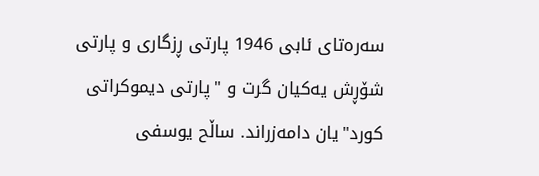سه‌ره‌تای‌ ئابی‌ 1946 پارتی‌ ڕزگاری‌ و پارتی‌ شۆڕش یه‌كیان گرت و "پارتی‌ دیموكراتی‌ كورد"یان دامه‌زراند. ساڵح یوسفی‌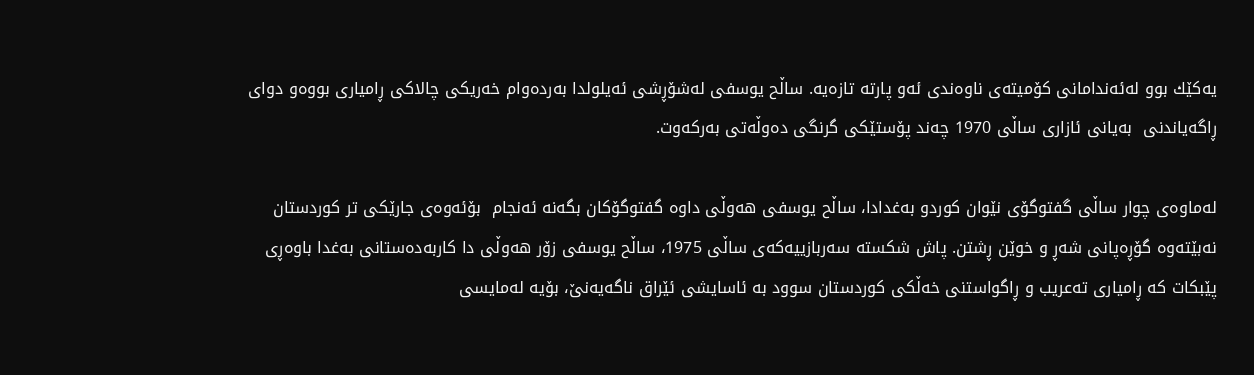یه‌كێك بوو له‌ئه‌ندامانی‌ كۆمیته‌ی‌ ناوه‌ندی‌ ئه‌و پارته‌ تازه‌یه‌. ساڵح یوسفی‌ له‌شۆڕشی‌ ئه‌یلولدا به‌رده‌وام خه‌ریكی‌ چالاكی‌ ڕامیاری‌ بووه‌و دوای‌ ڕاگه‌یاندنی‌  به‌یانی‌ ئازاری‌ ساڵی‌ 1970 چه‌ند پۆستێكی‌ گرنگی‌ ده‌وڵه‌تی‌ به‌ركه‌وت.

له‌ماوه‌ی‌ چوار ساڵی‌ گفتوگۆی‌ نێوان كوردو به‌غدادا، ساڵح یوسفی‌ هه‌وڵی‌ داوه‌ گفتوگۆكان بگه‌نه‌ ئه‌نجام  بۆئه‌وه‌ی‌ جارێكی‌ تر كوردستان نه‌بێته‌وه‌ گۆڕه‌پانی‌ شه‌ڕ و خوێن ڕشتن. پاش شكسته‌ سه‌ربازییه‌كه‌ی‌ ساڵی‌ 1975، ساڵح یوسفی‌ زۆر هه‌وڵی‌ دا كاربه‌ده‌ستانی‌ به‌غدا باوه‌ڕی پێبكات كه‌ ڕامیار‌ی‌ ته‌عریب و ڕاگواستنی‌ خه‌ڵكی‌ كوردستان سوود به‌ ئاسایشی‌ ئێراق ناگه‌یه‌نێ، بۆیه‌ له‌مایسی‌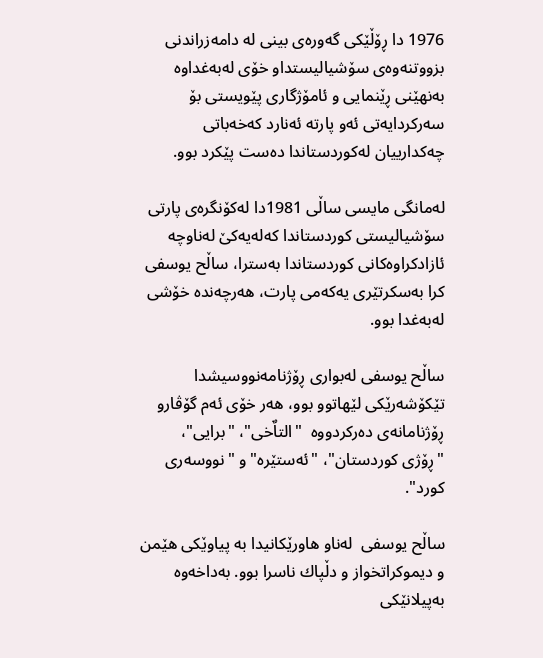1976 دا ڕۆڵێكی‌ گه‌وره‌ی‌ بینی‌ له‌ دامه‌زراندنی‌ بزووتنه‌وه‌ی‌ سۆشیالیستداو خۆی‌ له‌به‌غداوه‌ به‌نهێنی‌ ڕێنمایی‌ و ئامۆژگاری‌ پێویستی‌ بۆ سه‌ركردایه‌تی‌ ئه‌و پارته‌ ئه‌نارد كه‌خه‌باتی‌ چه‌كدارییان له‌كوردستاندا ده‌ست پێكرد بوو.

له‌مانگی‌ مایسی‌ ساڵی‌ 1981دا له‌كۆنگره‌ی‌ پارتی‌ سۆشیالیستی‌ كوردستاندا كه‌له‌یه‌كێ‌ له‌ناوچه‌ ئازادكراوه‌كانی‌ كوردستاندا به‌سترا، ساڵح یوسفی‌ كرا به‌سكرتێری‌ یه‌كه‌می‌ پارت، هه‌رچه‌نده‌ خۆشی‌ له‌به‌غدا بوو.

ساڵح یوسفی‌ له‌بواری‌ ڕۆژنامه‌نووسیشدا تێكۆشه‌رێكی‌ لێهاتوو بوو، هه‌ر خۆی‌ ئه‌م گۆڤارو ڕۆژنامانه‌ی‌ ده‌ركردووه‌  "التاٌخی"، "برایی"، "ڕۆژی‌ كوردستان"، "ئه‌ستێره" و "نووسه‌ری‌ كورد".

ساڵح یوسفی‌  له‌ناو هاورێكانیدا به‌ پیاوێكی‌ هێمن و دیموكراتخواز و دڵپاك ناسرا بوو. به‌داخه‌وه‌ به‌پیلانێكی‌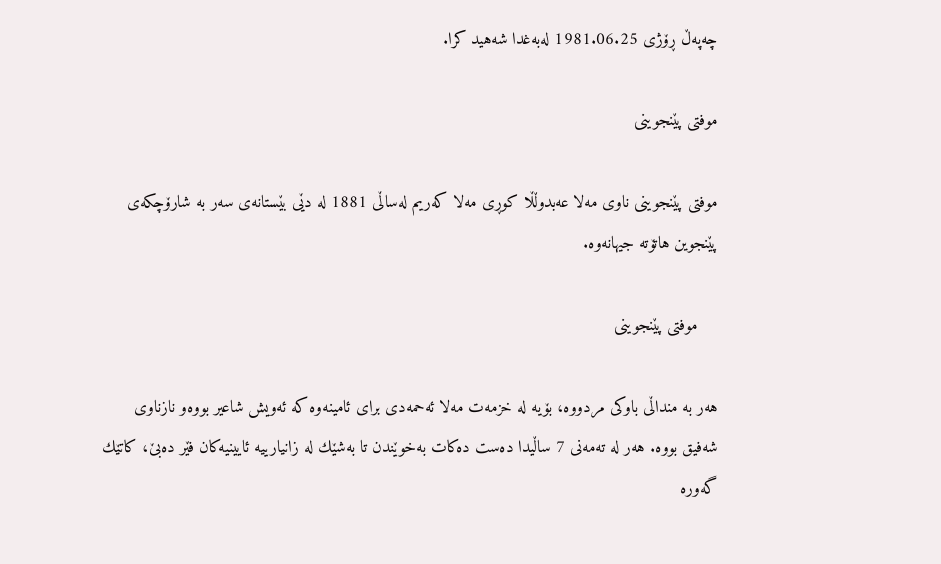چه‌په‌ڵ ڕۆژی 1981.06.25 له‌به‌غدا شه‌هید كرا.

موفتی پێنجوینی

موفتی پێنجوینی ناوی مه‌لا عه‌بدوڵڵا كوڕی مه‌لا كه‌ریم له‌ساڵی 1881 له دێی بێستانه‌ی سه‌ر به شارۆچكه‌ی پێنجوین هاتۆته جیهانه‌وه.

    موفتی پێنجوینی

هه‌ر به منداڵی باوكی مردووه، بۆیه له خزمه‌ت مه‌لا ئه‌حمه‌دی برای ئامینه‌وه كه ئه‌ویش شاعیر بووه‌و نازناوی شه‌فیق بووه. هه‌ر له ته‌مه‌نی 7 ساڵیدا ده‌ست ده‌كات به‌خوێندن تا به‌شێك له‌ زانیارییه ئایینیه‌كان فێر د‌ه‌بێ، كاتێك گه‌وره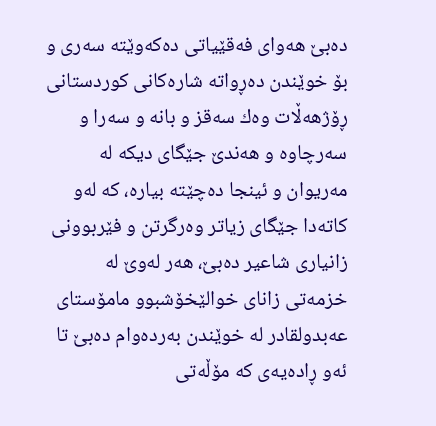ده‌بێ هه‌وای فه‌قێیاتی ده‌كه‌وێته‌ سه‌ری و بۆ خوێندن ده‌ڕواته شاره‌كانی كوردستانی ڕۆژهه‌ڵات وه‌ك سه‌قز و بانه و سه‌را و سه‌رچاوه و هه‌ندێ جێگای دیكه‌ له مه‌ریوان و ئینجا ده‌چێته بیاره، كه له‌و كاته‌دا جێگای زیاتر وه‌رگرتن و فێربوونی زانیاری شاعیر ده‌بێ، هه‌ر له‌وێ له خزمه‌تی زانای خوالێخۆشبوو مامۆستای عه‌بدولقادر له خوێندن به‌رده‌وام ده‌بێ تا ئه‌و ڕاده‌یه‌ی كه مۆڵه‌تی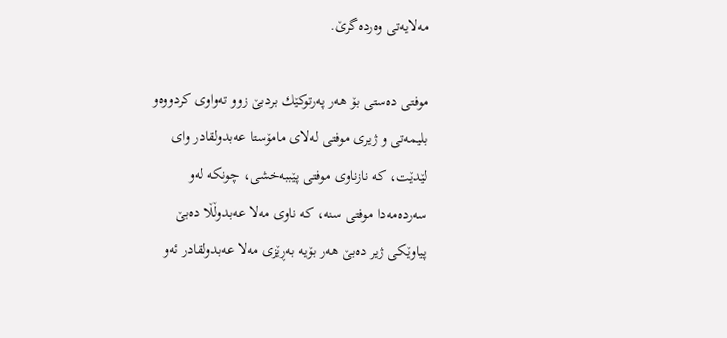مه‌لایه‌تی وه‌رده‌گرێ.

موفتی ده‌ستی بۆ هه‌ر په‌رتوكێك بردبێ زوو ته‌واوی كردووه‌و بلیمه‌تی و ژیری موفتی له‌لای مامۆستا عه‌بدولقادر وای لێدێت، كه نازناوی موفتی پێببه‌خشی، چونكه له‌و سه‌رده‌مه‌دا موفتی سنه، كه‌ ناوی مه‌لا عه‌بدوڵڵا ده‌بێ پیاوێكی ژیر ده‌بێ هه‌ر بۆ‌یه به‌ڕێزی مه‌لا عه‌بدولقادر ئه‌و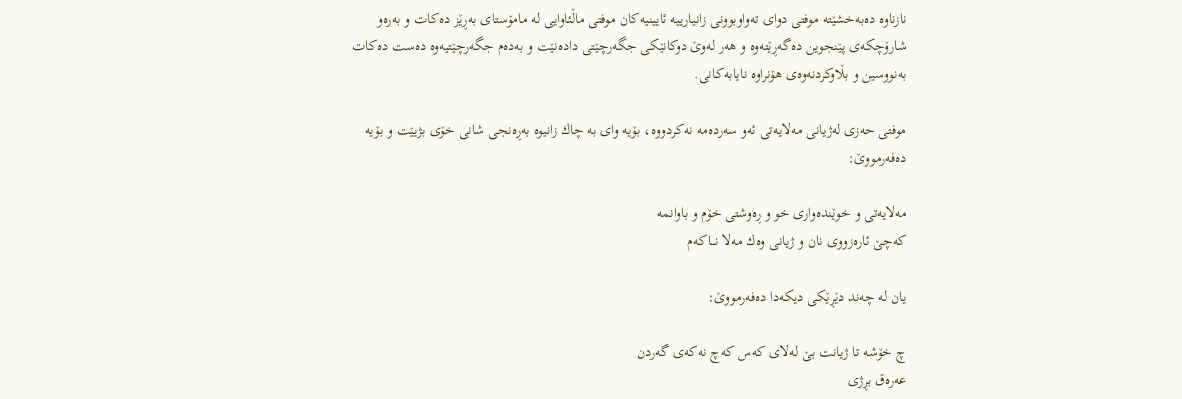نازناوه‌ ده‌به‌خشێته موفتی دوای ته‌واوبوونی زانیارییه ئایینیه‌كان موفتی ماڵئاوایی له مامۆستای به‌ڕێز ده‌كات و به‌ره‌و شارۆچكه‌ی پێنجوین ده‌گه‌ڕێته‌وه و هه‌ر له‌وێ دوكانێكی جگه‌رچێتی داده‌نێت و به‌ده‌م جگه‌رچێتیه‌وه ده‌ست ده‌كات به‌نووسین و بڵاوكردنه‌وه‌ی هۆنراوه نایابه‌كانی.

موفتی حه‌زی له‌ژیانی مه‌لایه‌تی ئه‌و سه‌رده‌مه نه‌كردووه، بۆیه وای به چاك زانیوه به‌ڕه‌نجی شانی خۆی بژیێت و بۆیه‌ ده‌فه‌رمووێ:

مه‌لایه‌تی و خوێنده‌واری خو و ڕه‌وشتی خۆم و باوانمه
كه‌چێ ئاره‌زووی نان و ژیانی ‌وه‌ك مه‌لا نـــاكـه‌م

یان له چه‌ند دێڕێكی دیكه‌دا ده‌فه‌رمووێ:

چ خۆشه تا ژیانت بێ له‌لای كه‌س كه‌چ نه‌كه‌ی گه‌ردن
عه‌ره‌ق ‌بڕژی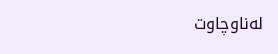له‌ناوچاوت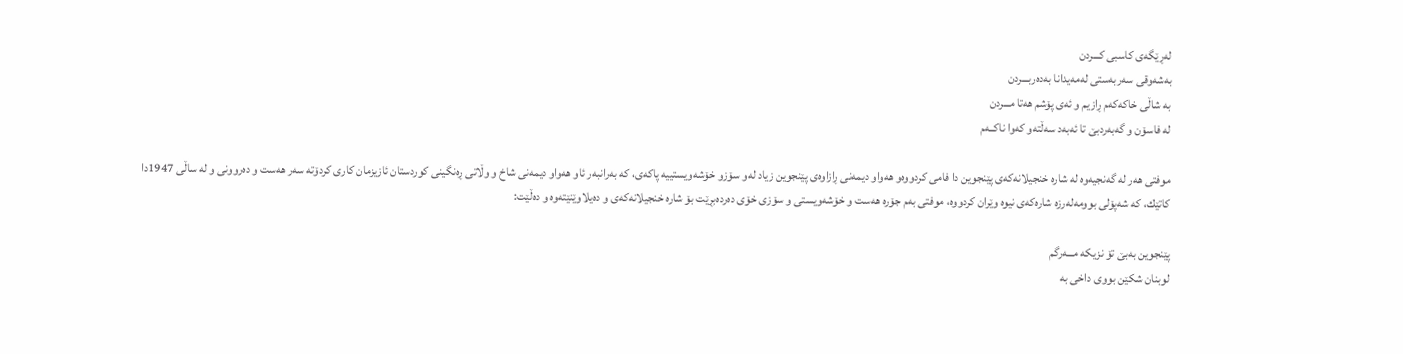له‌ڕێگه‌ی كاسبی كـــردن
به‌شه‌وقی سه‌ربه‌ستی له‌مه‌یدانا به‌ده‌ربـــردن
به شاڵی خاكه‌كه‌م ڕازیم و ئه‌ی پۆشم هه‌تا مـــردن
له فاسۆن و گه‌به‌ردبێ تا ئه‌به‌د سه‌ڵته‌و كه‌وا ناكــه‌م

موفتی هه‌ر له گه‌نجیه‌وه له‌ شاره خنجیلانه‌كه‌ی پێنجوین دا فامی كردووه‌و هه‌واو دیمه‌نی ڕازاوه‌ی پێنجوین زیاد له‌و سۆزو خۆشه‌ویستییه پاكه‌ی، كه به‌‌‌رانبه‌ر ئاو هه‌واو دیمه‌نی شاخ و وڵاتی ڕه‌نگینی كوردستان ئازیزمان كاری كردۆته سه‌ر هه‌ست و ده‌روونی و له ساڵی 1947دا كاتێك، كه شه‌پۆلی بوومه‌له‌رزه شاره‌كه‌ی نیوه وێران كردووه، موفتی به‌م جۆره هه‌ست و خۆشه‌ویستی و سۆزی خۆی ده‌رده‌بڕێت بۆ شاره خنجیلانه‌كه‌ی و ده‌یلاوێنێته‌وه و ده‌ڵێت:

پێنجوین به‌بێ‌ تۆ نزیكه مـــه‌رگم
لوبنان شكێن بووی داخی به‌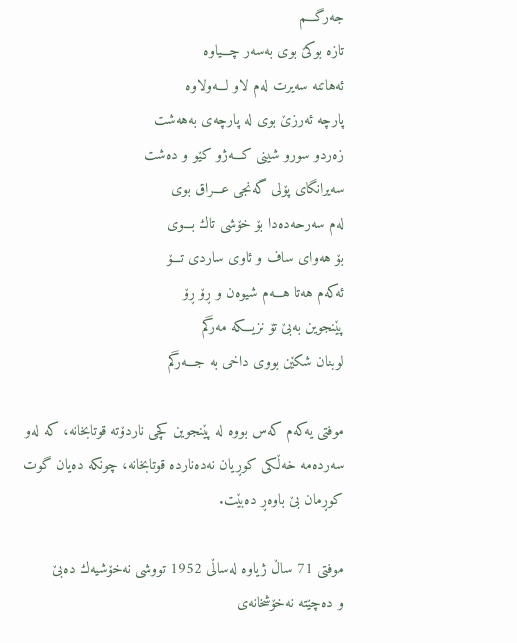جه‌رگـــم
تازه بوكێ بوی به‌سه‌ر چـــیاوه
ئه‌هاتنه سه‌یرت له‌م لاو لـــه‌ولاوه
پارچه ئه‌رزێ بوی له پارچه‌ی به‌هه‌شت
زه‌ردو سورو شینی كـــه‌ژو كێو و ده‌شت
سه‌یرانگای پۆلی گه‌نجی عـــراق بوی
له‌م سه‌رحه‌ده‌دا بۆ خۆشی تاك بـــوی
بۆ هه‌وای ساف و ئاوی ساردی تـــۆ
ئه‌كه‌م هه‌تا هـــه‌م شیوه‌ن و ڕۆ ڕۆ
پێنجوین به‌بێ تۆ نزیـــكه مه‌رگم
لوبنان شكێن بووی داخی به جـــه‌رگم

موفتی یه‌كه‌م كه‌س بووه له پێنجوین كچی ناردۆته قوتابخانه، كه له‌و سه‌رده‌مه‌ خه‌ڵكی كوڕیان نه‌ده‌نارده قوتابخانه، چونكه ده‌یان گوت كوڕمان بێ باوه‌ڕ ده‌‌بێت.

موفتی 71 ساڵ ژیاوه له‌ساڵی 1952 تووشی نه‌خۆشیه‌ك ده‌بێ و ‌ده‌چێته نه‌خۆشخانه‌ی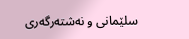سلێمانی و نه‌شته‌رگه‌ری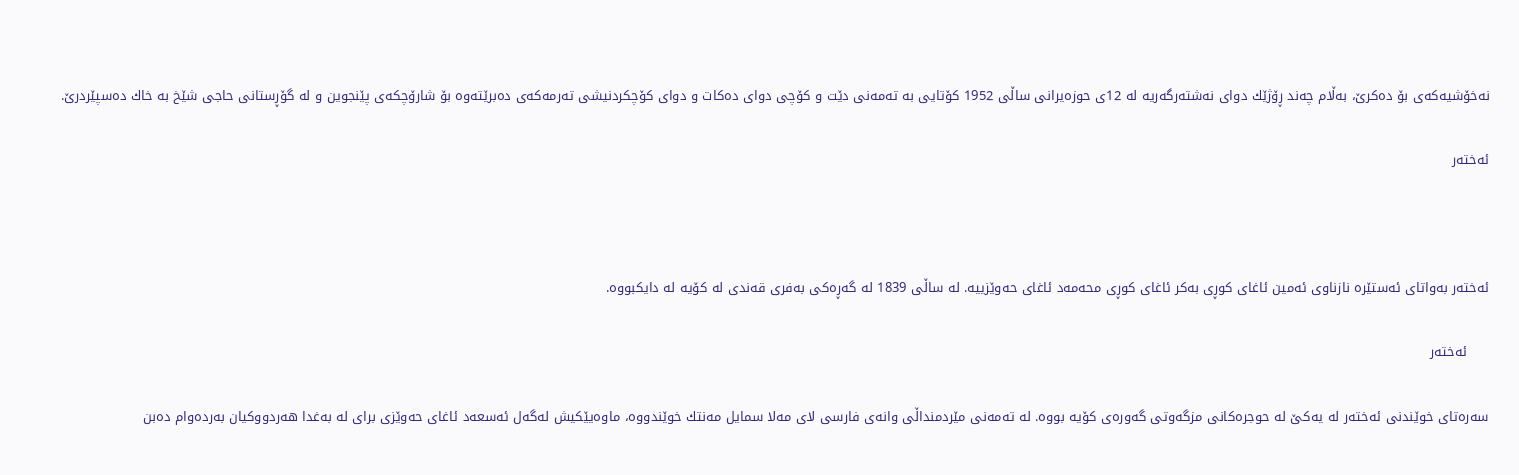نه‌خۆشیه‌كه‌ی بۆ ده‌كرێ، به‌ڵام چه‌ند ڕۆژێك دوای نه‌شته‌رگه‌ریه له 12ی حوزه‌یرانی ساڵی 1952 كۆتایی به‌ ته‌مه‌نی دێت و كۆچی دوای ده‌كات و دوای كۆچكردنیشی ته‌رمه‌كه‌ی ده‌برێته‌وه بۆ شارۆچكه‌ی پێنجوین و له گۆڕستانی حاجی شێخ به خاك ده‌سپێردرێ.

ئه‌خته‌ر



ئه‌خته‌ر به‌واتای ئه‌ستێره نازناوی ئه‌مین ئاغای كوڕی به‌كر ئاغای كوڕی محه‌مه‌د ئاغای حه‌وێزییه. له ساڵی 1839 له گه‌ڕه‌كی به‌فری قه‌ندی له كۆیه له دایكبووه.

     ئه‌خته‌ر

سه‌ره‌تای خوێندنی ئه‌خته‌ر له یه‌كێ له حوجره‌كانی مزگه‌وتی گه‌وره‌ی كۆیه بووه. له‌ ته‌مه‌نی مێردمنداڵی وانه‌ی فارسی لای مه‌لا سمایل مه‌نتك خوێندووه، ماوه‌یێكیش له‌گه‌ل ئه‌سعه‌د ئاغای حه‌وێزی برای له به‌غدا هه‌‌ردووكیان به‌رده‌وام ده‌بن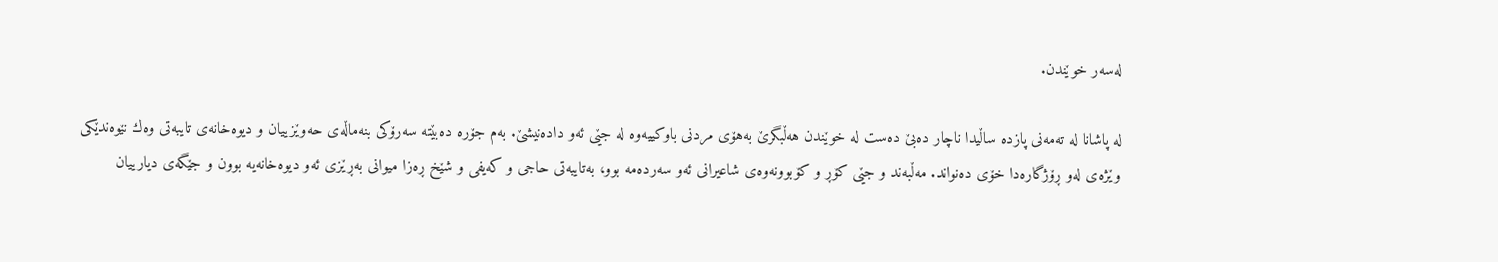له‌سه‌ر خوێندن.

له‌ پاشانا له ته‌مه‌نی پازده ساڵیدا ناچار ده‌بێ ده‌ست له خوێندن هه‌ڵبگرێ به‌هۆی مردنی باوكییه‌وه له جێی ئه‌و داده‌نیشێ. به‌م جۆره ده‌بێته سه‌رۆكی بنه‌ماڵه‌ی حه‌وێزییان و دیوه‌خانه‌ی تایبه‌تی وه‌ك نێوه‌ندێكی وێژه‌ی له‌و ڕۆژگاره‌دا خۆی ده‌نواند. مه‌ڵبه‌ند و جێی كۆڕ و كۆبوونه‌وه‌ی شاعیرانی ئه‌و سه‌رده‌مه بوو، به‌تایبه‌تی حاجی و كه‌یفی و شێخ ڕه‌زا میوانی به‌ڕێزی ئه‌و دیوه‌خانه‌یه بوون و جێگه‌ی دیارییان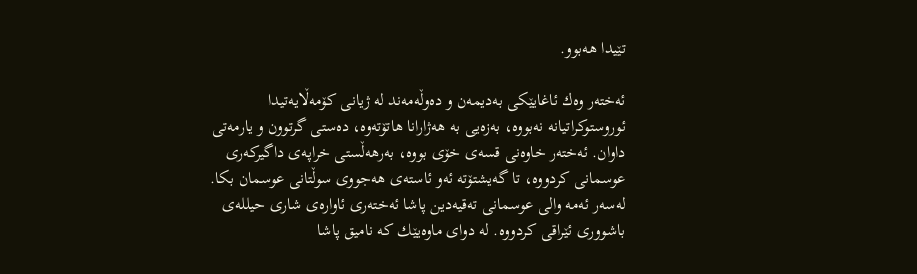تێیدا هه‌بوو.

ئه‌خته‌ر وه‌ك ئاغایێكی به‌دیمه‌ن و ده‌وڵه‌مه‌ند له ژیانی كۆمه‌ڵایه‌تیدا ئوروستوكراتیانه نه‌بووه، به‌زه‌یی به‌‌ هه‌ژارانا هاتۆته‌وه، ده‌ستی گرتوون و یارمه‌تی داوان. ئه‌خته‌ر خاوه‌نی قسه‌ی خۆی بووه، به‌رهه‌‌ڵستی خراپه‌ی داگیركه‌ری عوسمانی كردووه، تا گه‌یشتۆته ئه‌و ئاسته‌ی هه‌جووی سوڵتانی عوسمان بكا. له‌سه‌ر ئه‌مه والی عوسمانی ته‌قیه‌دین پاشا ئه‌خته‌ری ئاواره‌ی شاری حیلله‌ی باشووری ئێراقی كردووه. له دوای ماوه‌یێك كه نامیق پا‌شا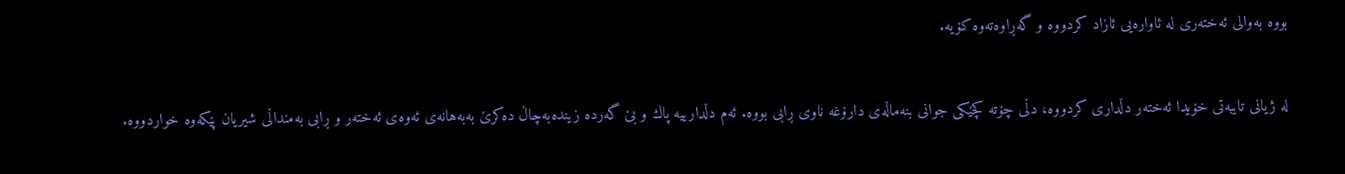بووه به‌والی ئه‌خته‌ری له ئاواره‌یی ئازاد كردووه و گه‌ڕاوه‌ته‌وه كۆیه.

له ژیانی تایبه‌تی خۆیدا ئه‌خته‌ر دڵداری كردووه، دڵی چۆته كچێكی جوانی بنه‌ماڵه‌ی دارۆغه ناوی ڕابی بووه. ئه‌م دڵدارییه پاك و بێ گه‌رده زینده‌به‌چاڵ ده‌كرێ به‌به‌هانه‌ی ئه‌وه‌ی ئه‌خته‌ر و ڕابی به‌منداڵی شیریان پێكه‌وه خواردووه.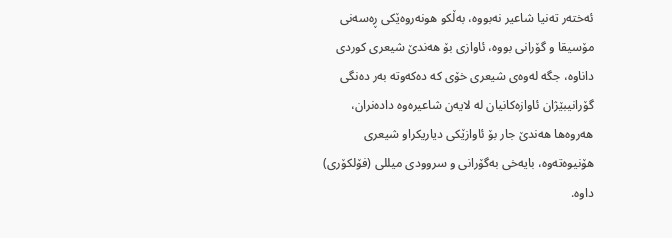ئه‌خته‌ر ته‌نیا شاعیر نه‌بووه، به‌ڵكو هونه‌روه‌ێكی ڕه‌سه‌نی مۆسیقا و گۆرانی بووه، ئاوازی بۆ هه‌ندێ شیعری كوردی داناوه، جگه له‌وه‌ی شیعری خۆی كه ده‌كه‌وته به‌ر ده‌نگی گۆرانیبێژان ئاوازه‌كانیان له لایه‌ن شاعیره‌‌وه داده‌نران، هه‌روه‌ها هه‌ندێ جار بۆ ئاوازێكی دیاریكراو شیعری هۆنیوه‌ته‌وه، بایه‌خی به‌گۆرانی و سروودی میللی (فۆلكۆری) داوه.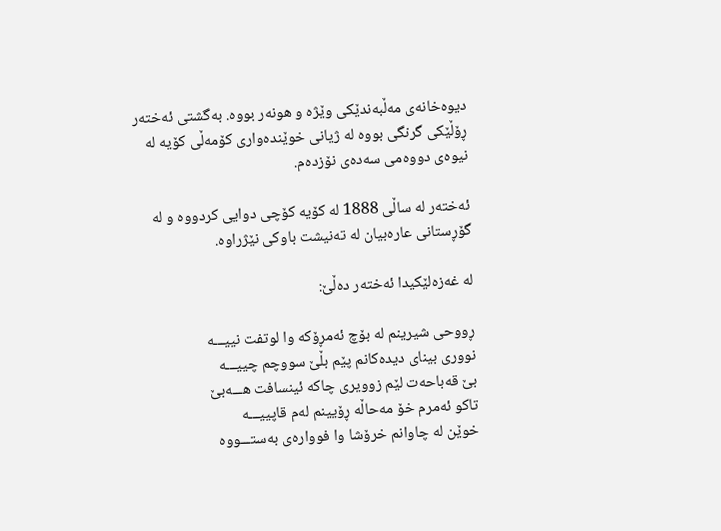دیوه‌خانه‌ی مه‌ڵبه‌ندێكی وێژه و هونه‌ر بووه. به‌گشتی ئه‌خته‌ر ڕۆڵێكی گرنگی بووه له ژیانی خوێنده‌واری كۆمه‌ڵی كۆیه له نیوه‌ی دووه‌می سه‌ده‌ی نۆزده‌م.

ئه‌خته‌ر له ساڵی 1888 له كۆیه كۆچی دوایی كردووه و له گۆڕستانی عاره‌بیان له ته‌نیشت باوكی نێژراوه.

له غه‌زه‌لێكیدا ئه‌خته‌ر ده‌ڵێ:

ڕووحی شیرینم له بۆچ ئه‌مڕۆكه وا لوتفت نییـــه
نووری بینای دیده‌كانم پێم بڵێ سووچم چییـــه
بێ قه‌باحه‌ت لێم زوویری چاكه ئینسافت هـــه‌بێ
تاكو ئه‌مرم خۆ مه‌حاڵه ڕۆیینم له‌م قاپییـــه
خوێن له چاوانم خرۆشا وا فوواره‌ی به‌ستـــووه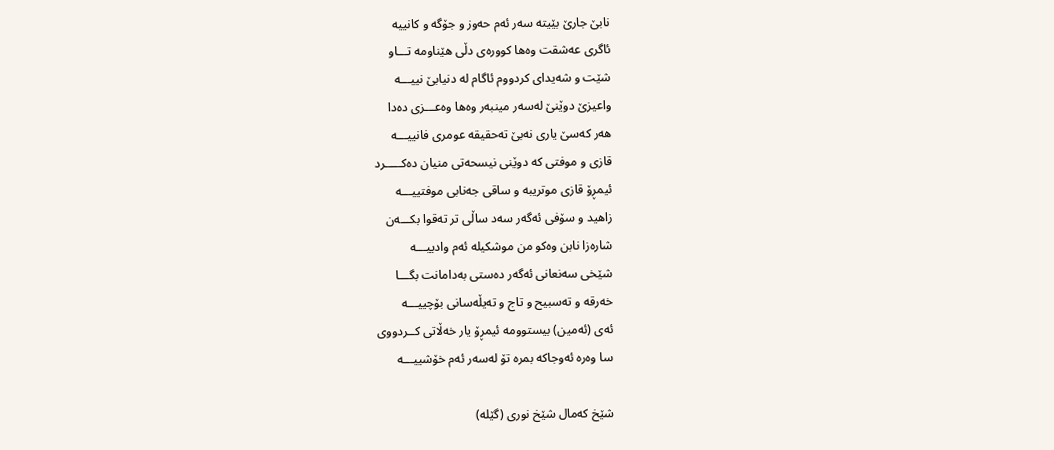نابێ جارێ بێیته سه‌ر ئه‌م حه‌وز و جۆگه و كانییه
ئاگری عه‌شقت وه‌ها كووره‌ی دڵی هێناومه تـــاو
شێت و شه‌یدای كردووم ئاگام له دنیابێ نییـــه
واعیزێ دوێنێ له‌سه‌ر مینبه‌ر وه‌ها وه‌عـــزی ده‌دا
هه‌ر كه‌سێ یاری نه‌بێ ته‌حقیقه عومری فانییـــه
قازی و موفتی كه دوێنی نیسحه‌تی منیان ده‌كـــــرد
ئیمڕۆ قازی موتریبه و ساقی جه‌نابی موفتییـــه
زاهید و سۆفی ئه‌گه‌ر سه‌د ساڵی تر ته‌قوا بكـــه‌ن
شاره‌زا نابن وه‌كو من موشكیله ئه‌م وادییـــه
شێخی سه‌نعانی ئه‌گه‌ر ده‌ستی به‌دامانت بگـــا
خه‌رقه و ته‌سبیح و تاج و ته‌یڵه‌سانی بۆچییـــه
ئه‌ی (ئه‌مین) بیستوومه ئیمڕۆ یار خه‌ڵاتی كــردووی
سا وه‌ره ئه‌وجاكه بمره تۆ له‌سه‌ر ئه‌م خۆشییـــه

شێخ کەمال شێخ نورى (گێلە)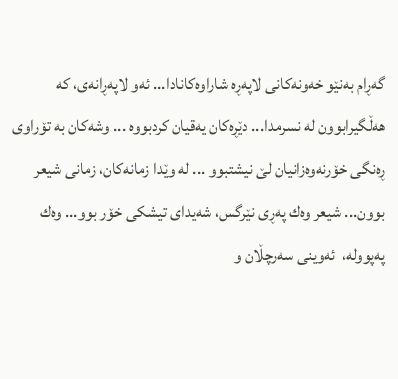گەڕام بەنێو خەونەکانى لاپەڕە شاراوەکانادا... ئەو لاپەڕانەى، کە هەڵگیرابوون لە نسرمدا... دێڕەکان یەقیان کردبووه ... وشەکان بە تۆراوى ڕه‌نگى خۆرنەوەزانیان لێ نیشتبوو ... لە وێدا زمانەکان، زمانى شیعر بوون... شیعر وەك پەڕى نێرگس، شەیداى تیشکى خۆر بوو... وەك پەپوولە،  ئه‌وینی سەرچڵان و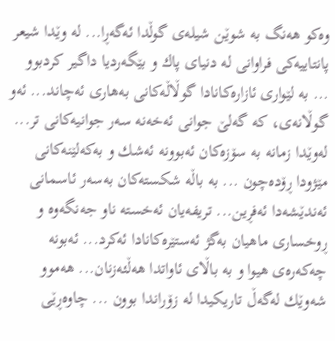وەکو هەنگ بە شوێن شیلەى گوڵدا ئەگەڕا... لە وێدا شیعر پانتاییەکى فراوانى لە دنیاى پاك و بێگەردیا داگیر کردبوو ... بە لێوارى ئازارەکانادا گوڵاڵەکانى بەهارى ئەچاند... ئەو گوڵانەى، کە گەلێ جوانى ئەخەنە سەر جوانیەکانى تر... لەوێدا زمانە بە سۆزەکان ئەبوونە ئەشك و بەکەلێنەکانى مێژودا ڕۆدەچون ... بە باڵە شکستەکان بەسەر ئاسمانى ئەندێشەدا ئەفڕین... تریفەیان ئەخستە ناو جەنگەوە و ڕوخسارى ماهیان بەگژ ئەستێرەکانادا ئەکرد... ئەبونە چەکەرەى هیوا و بە باڵاى ئاواتدا هەڵئەزنان... هەموو شەوێك لەگەڵ تاریکیدا لە زۆراندا بوون ... چاوەڕێی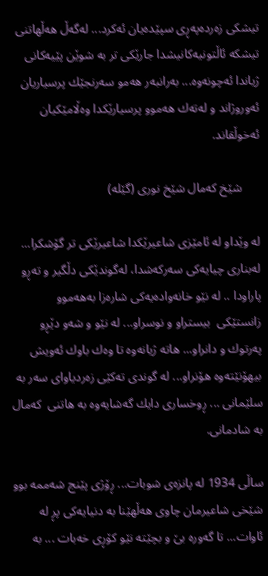تیشکى زەردەپەڕى سپێدەیان ئەکرد... لەگەڵ هەڵهاتنى تیشکە ئاڵتونیەکانیشدا جارێکى تر بە شوێن پێیەکانى ژیاندا ئەچونەوە... بەرانبەر هەمو سەرنجێك پرسیاریان ئەوروژاند و لەتەك هەموو پرسیارێکدا وەڵامێکیان ئەخوڵقاند.

      شێخ کەمال شێخ نورى (گێلە)

لە وێداو لە ئامێزى شاعیرێکدا شاعیرێکى تر گۆشکرا... لەبنارى چیایەکى سەرکەشدا، لەگوندێکى دڵگیر و تەڕو پاراودا .. لە نێو خانەوادەیەکى شارەزا بەهەموو زانستێکى  بیستراو و نوسراو... لە نێو و شەو دێڕو پەرتوك و دانراو... هاتە ژیانەوە تا وەك باوك ئەویش بیهۆنێتەوە هۆنراو... لە گوندى تەکێى زەردیاواى سەر بە سلێمانى ... ڕوخسارى دایك گەشایەوە بە هاتنى  کەمال  بە شادمانى.

ساڵى 1934 لە پانزەى شوبات... ڕۆژى پێنج شەممە بوو شێخى شاعیرمان چاوى هەڵهێنا بە دنیایەکى پڕ لە ئاوات... تا گەورە بێ و بچێتە نێو کۆڕى خەبات ... بە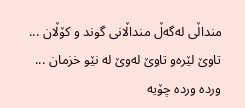منداڵى لەگەڵ منداڵانى گوند و کۆڵان ... تاوێ لێرەو تاوێ لەوێ لە نێو خزمان ...  وردە وردە چۆیە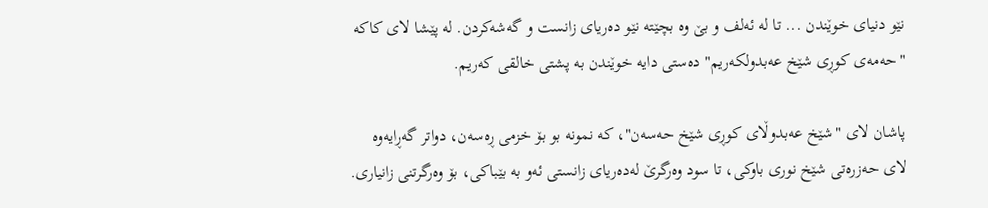نێو دنیاى خوێندن ... تا لە ئەلف و بێ وە بچێتە نێو دەریاى زانست و گەشەکردن. لە پێشا لاى کاکە "حەمەى کوڕى شێخ عەبدولکەریم" دەستى دایە خوێندن بە پشتى خالقى کەریم.

پاشان لاى "شێخ عەبدوڵاى کوڕى شێخ حەسەن"، کە نمونە بو بۆ خزمى ڕه‌سه‌ن، دواتر گەڕایەوە لاى حەزرەتى شێخ نورى باوکى، تا سود وەرگرێ لەدەریاى زانستى ئەو بە بێباکى، بۆ وەرگرتنى زانیارى.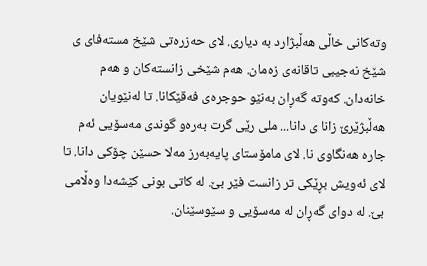وتەکانى خاڵى هەڵبژارد بە دیارى. لاى حەزرەتى شێخ مستەفاى ى شێخ نەجیبى تاقانەى زەمان. هەم شێخى زانستەکان و هەم خانەدان. کەوتە گەڕان بەنێو حوجرەى فەقێکانا. تا لەنێویان هەڵبژێرێ زانا ى دانا... ملى رێی گرت بەرەو گوندى مەسۆیی ئەم جارە هەنگاوى نا. لاى مامۆستاى پایەبەرز مەلا حسێن چۆکى دانا. تا لاى ئەویش بڕێکى تر زانست فێر بێ. لە کاتى بونى کێشەدا وەڵامى بێ. لە دواى گەڕان لە مەسۆیی و سێوسێنان.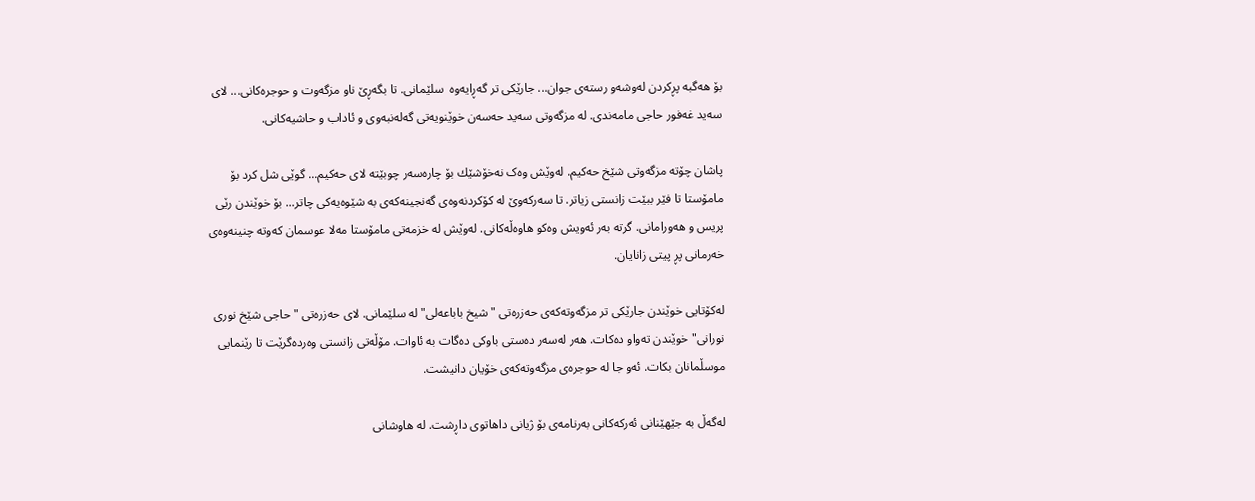بۆ هەگبە پڕکردن لەوشەو رستەى جوان... جارێکى تر گەڕایەوە  سلێمانى. تا بگەڕێ ناو مزگەوت و حوجرەکانى... لاى سەید غەفور حاجى مامەندى. لە مزگەوتى سەید حەسەن خوێنویەتى گەلەنبەوى و ئاداب و حاشیەکانى.

پاشان چۆتە مزگەوتى شێخ حەکیم. لەوێش وەک نەخۆشێك بۆ چارەسەر چوبێتە لاى حەکیم... گوێی شل کرد بۆ مامۆستا تا فێر ببێت زانستى زیاتر. تا سەرکەوێ لە کۆکردنەوەى گەنجینەکەى بە شێوەیەکى چاتر... بۆ خوێندن رێى پریس و هەورامانى. گرتە بەر ئەویش وەکو هاوەڵەکانى. لەوێش لە خزمەتى مامۆستا مەلا عوسمان کەوتە چنینەوەى خەرمانى پڕ پیتى زانایان.

لەکۆتایی خوێندن جارێکى تر مزگەوتەکەى حەزرەتى "شیخ باباعەلى" لە سلێمانى. لاى حەزرەتى "حاجى شێخ نورى نورانى" خوێندن تەواو دەکات. هەر لەسەر دەستى باوکى دەگات بە ئاوات. مۆڵەتى زانستى وەردەگرێت تا رێنمایى موسڵمانان بکات. ئەو جا لە حوجرەى مزگەوتەکەى خۆیان دانیشت.

لەگەڵ بە جێهێنانى ئەرکەکانى بەرنامەى بۆ ژیانى داهاتوى داڕشت. لە هاوشانى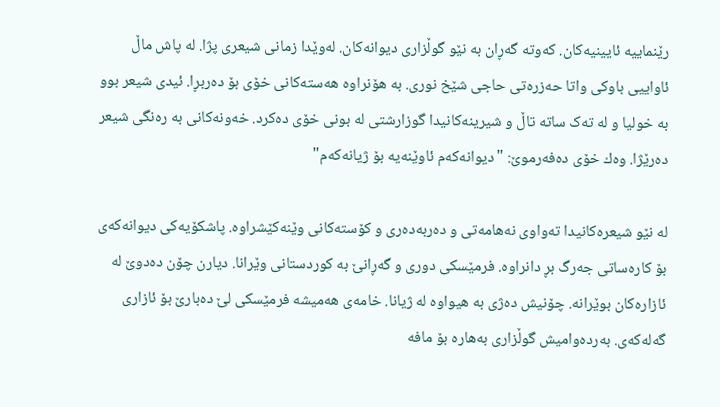رێنماییە ئایینیەکان. کەوتە گەڕان بە نێو گوڵزارى دیوانەکان. لەوێدا زمانى شیعرى پژا. لە پاش ماڵ ئاواییى باوکى واتا حەزرەتى حاجى شێخ نورى. بە هۆنراوە هەستەکانى خۆى بۆ دەربڕا. ئیدى شیعر بوو بە خولیا و لە تەک ساتە تاڵ و شیرینەکانیدا گوزارشتى لە بونى خۆى دەکرد. خەونەکانى بە رەنگى شیعر دەرێژا. وەك خۆى دەفەرموێ: "دیوانەکەم ئاوێنەیە بۆ ژیانەکەم"

لە نێو شیعرەکانیدا تەواوى نەهامەتى و دەربەدەرى و کۆستەکانى وێنەکێشراوە. پاشکۆیەکى دیوانەکەى بۆ کارەساتى جەرگ بڕ دانراوە. فرمێسکى دورى و گەڕانێ بە کوردستانى وێرانا. دیارن چۆن دەدوێ لە ئازارەکان بوێرانە. چۆنیش دەژى بە هیواوە لە ژیانا. خامەى هەمیشە فرمێسکى لێ دەبارێ بۆ ئازارى گەلەکەى. بەردەوامیش گوڵزارى بەهارە بۆ مافە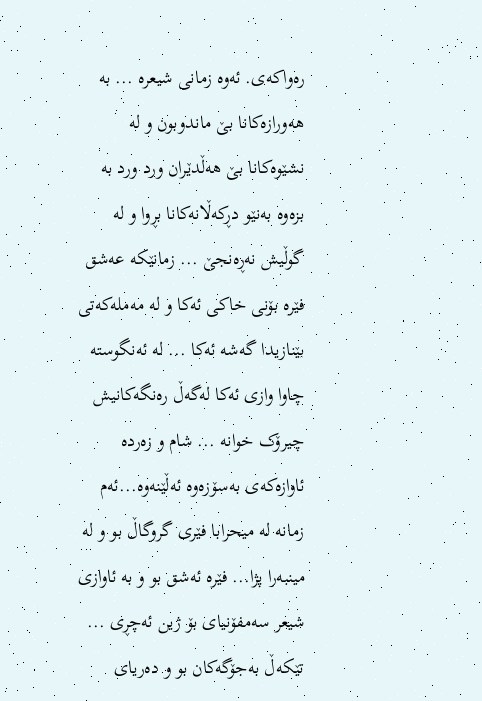رەواکەى. ئەوە زمانى شیعرە ... بە هەورازەکانا بێ ماندوبون و لە نشێوەکانا بێ هەڵدێران ورد ورد بە بزەوە بەنێو دڕکەڵانەکانا بڕوا و لە گوڵیش نەڕەنجێ ... زمانێکە عەشق فێرە بۆنى خاکى ئەکا و لە مەملەکەتى بێنازیدا گەشە ئەکا ... لە ئەنگوستە چاوا وازى ئەکا لەگەڵ رەنگەکانیش چیرۆک خوانە ... شام و زەردە ئاوازەکەى بەسۆزەوە ئەڵێنەوە...ئەم زمانە لە میحرابا فێرى گروگاڵ بو و لە مینبەرا پژا... فێرە ئەشق بو و بە ئاوازى شیعر سەمفۆنیاى بۆ ژین ئەچڕى ... تێکەڵ بەجۆگەکان بو و دەریاى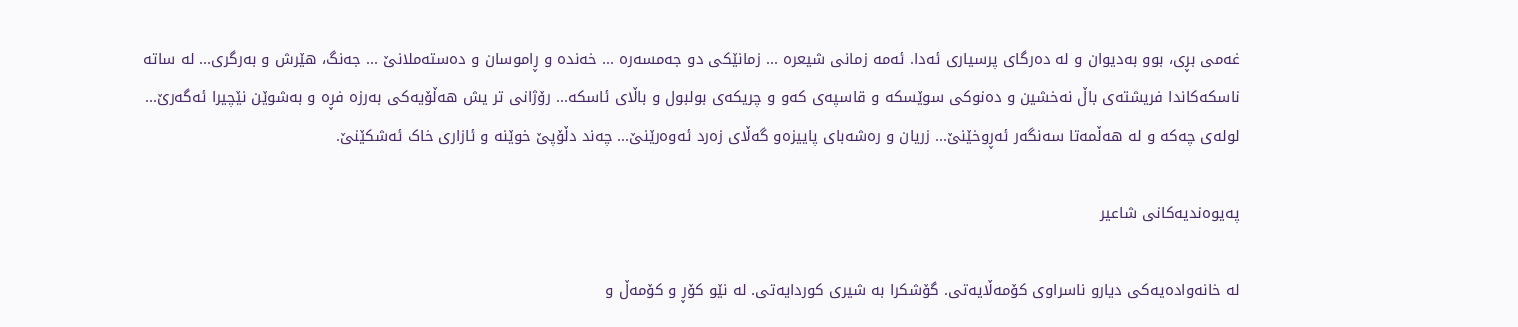غەمى بڕى، بوو بەدیوان و لە دەرگاى پرسیارى ئەدا. ئەمە زمانى شیعرە ... زمانێکى دو جەمسەرە ... خەندە و ڕاموسان و دەستەملانێ ... جەنگ، هێرش و بەرگرى... لە ساتە ناسکەکاندا فریشتەى باڵ نەخشین و دەنوکى سوێسکە و قاسپەى کەو و چریکەى بولبول و باڵاى ئاسکە... رۆژانى تر یش هەڵۆیەکى بەرزە فڕە و بەشوێن نێچیرا ئەگەرێ... لولەى چەکە و لە هەڵمەتا سەنگەر ئەڕوخێنێ... زریان و رەشەباى پاییزەو گەڵاى زەرد ئەوەرێنێ... چەند دڵۆپێ خوێنە و ئازارى خاک ئەشکێنێ.

پەیوەندیەکانى شاعیر

لە خانەوادەیەکى دیارو ناسراوى کۆمەڵایەتى. گۆشکرا بە شیرى کوردایەتى. لە نێو کۆڕ و کۆمەڵ و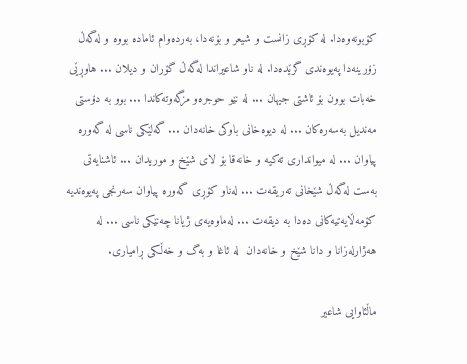کۆبونەوەدا. لە کۆڕی زانست و شیعر و بۆنەدا، بەردەوام ئامادە بووە و لەگەڵ زۆرینەدا پەیوەندى گرێدەدا. لە ناو شاعیراندا لەگەڵ گۆران و دیلان ... هاوڕێى خەبات بوون بۆ ئاشتى جیهان ... لە نێو حوجرەو مزگەوتەکاندا ... بوو بە دۆستى مەندیل بەسەرەکان ... لە دیوەخانى باوکى خانەدان ... گەلێکى ناسى لە گەورە پیاوان ... لە میواندارى تەکیە و خانەقا بۆ لاى شێخ و موریدان ... ئاشنایەتى بەست لەگەڵ شێخانى تەریقەت ... لەناو کۆڕى گەورە پیاوان سەرنجى پەیوەندیە کۆمەڵایەتیەکانى دەدا بە دیقەت ... لەماوەیەى ژیانا چەنێکى ناسى ... لە هەژارلەزانا و دانا شێخ و خانەدان  لە ئاغا و بەگ و خەڵکى ڕامیاری.

ماڵئاوایی شاعیر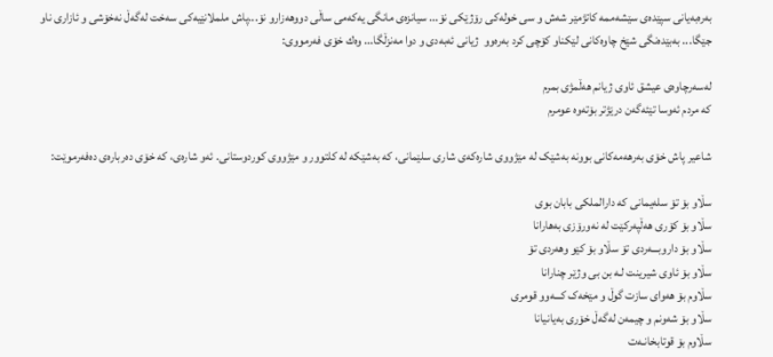بەرەبەیانى سپێدەى سێشەممە کاتژمێر شەش و سى خولەکى رۆژێکى نۆ... سیانزەى مانگى یەکەمى ساڵى دووهەزارو نۆ...پاش ململانێیەکى سەخت لەگەڵ نەخۆشى و ئازارى ناو جێگا... بەبێدەنگى شێخ چاوەکانى لێکناو کۆچى کرد بەرەوو  ژیانى ئەبەدى و دوا مەنزڵگا... وەك خۆى فەرمووى:

لەسەرچاوەى عیشق ئاوى ژیانم هەڵمژى بمرم
کە مردم ئەوسا تێئەگەن درێژتر بۆتەوە عومرم

شاعیر پاش خۆى بەرهەمەکانى بوونە بەشێک لە مێژووى شارەکەى شارى سلێمانى، کە بەشێکە لە کلتوور و مێژووى کوردوستانى. ئەو شارەى، کە خۆى دەربارەى دەفەرموێت:

سڵاو بۆ تۆ سلەیمانى کە دارالملکى بابان بوى
سڵاو بۆ کۆرى هەڵپەرکێت لە نەورۆزى بەهارانا
سڵاو بۆ داروبـــەردى تۆ سڵاو بۆ کێو وهەردى تۆ
سڵاو بۆ ئاوى شیرینت لـە بن بى وژێر چنارانا
سڵاوم بۆ هەواى سازت گوڵ و مێخەک کـــەوو قومرى
سڵاو بۆ شەونم و چیمەن لەگەڵ خۆرى بەیانیانا
سڵاوم بۆ قوتابخانـەت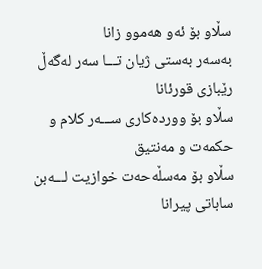سڵاو بۆ ئەو هەموو زانا
بەسەر بەستى ژیان تـــا سەر لەگەڵ رێبازى قورئانا
سڵاو بۆ ووردەکارى ســـەر کلام و حکمەت و مەنتیق
سڵاو بۆ مەسڵەحەت خوازیت لـــەبن ساباتى پیرانا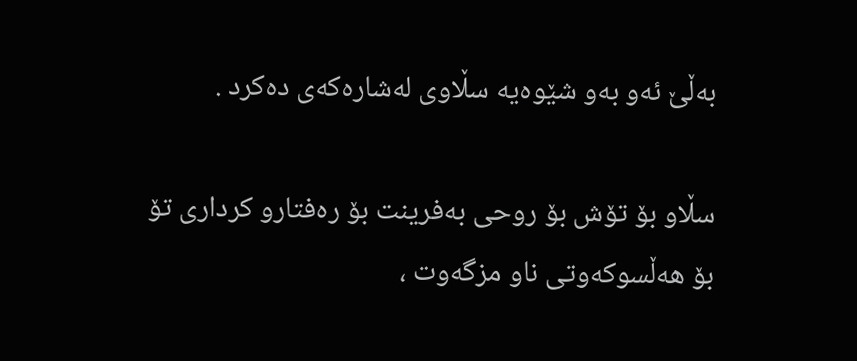بەڵێ ئەو بەو شێوەیە سڵاوى لەشارەکەى دەکرد .

سڵاو بۆ تۆش بۆ روحى بەفرینت بۆ رەفتارو کردارى تۆ
بۆ هەڵسوکەوتى ناو مزگەوت ،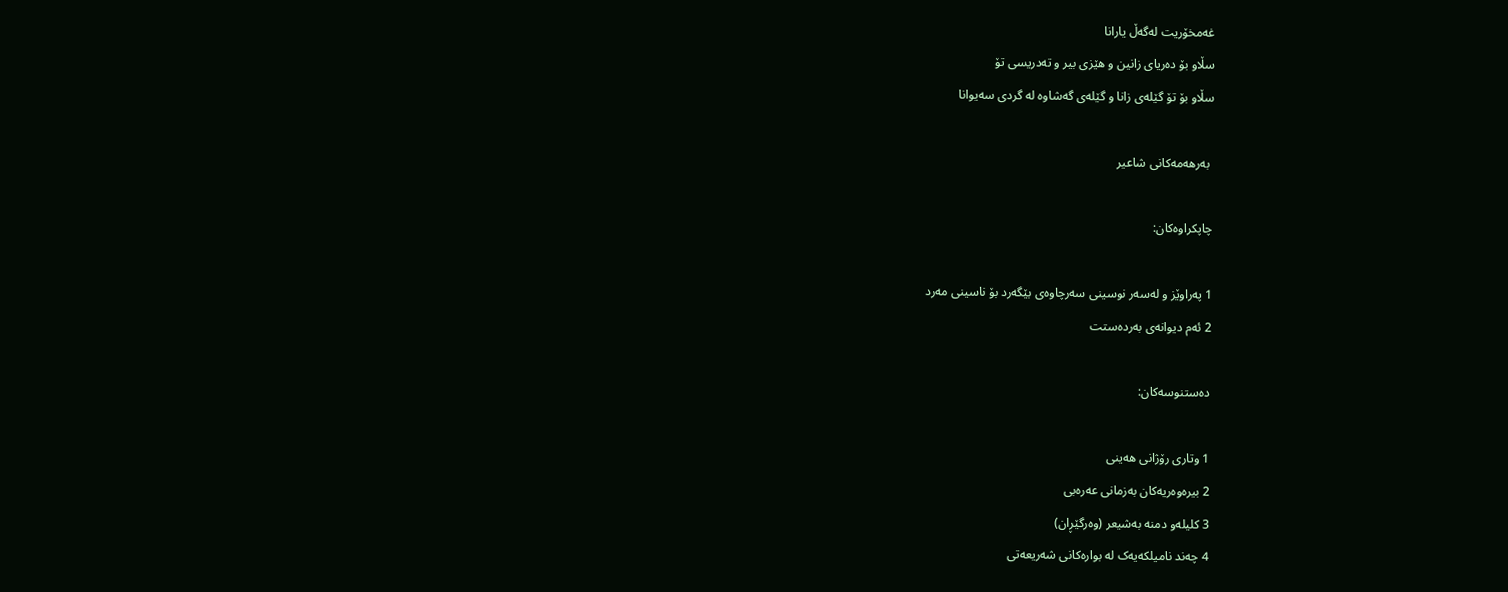غەمخۆریت لەگەڵ یارانا
سڵاو بۆ دەریاى زانین و هێزى بیر و تەدریسى تۆ
سڵاو بۆ تۆ گێلەى زانا و گێلەى گەشاوە لە گردى سەیوانا

 بەرهەمەکانى شاعیر

چاپکراوەکان:

1 پەراوێز و لەسەر نوسینى سەرچاوەى بێگەرد بۆ ناسینى مەرد
2 ئەم دیوانەى بەردەستت

دەستنوسەکان:

1 وتارى رۆژانى هەینى
2 بیرەوەریەکان بەزمانى عەرەبى
3 کلیلەو دمنە بەشیعر (وەرگێڕان)
4 چەند نامیلکەیەک لە بوارەکانى شەریعەتى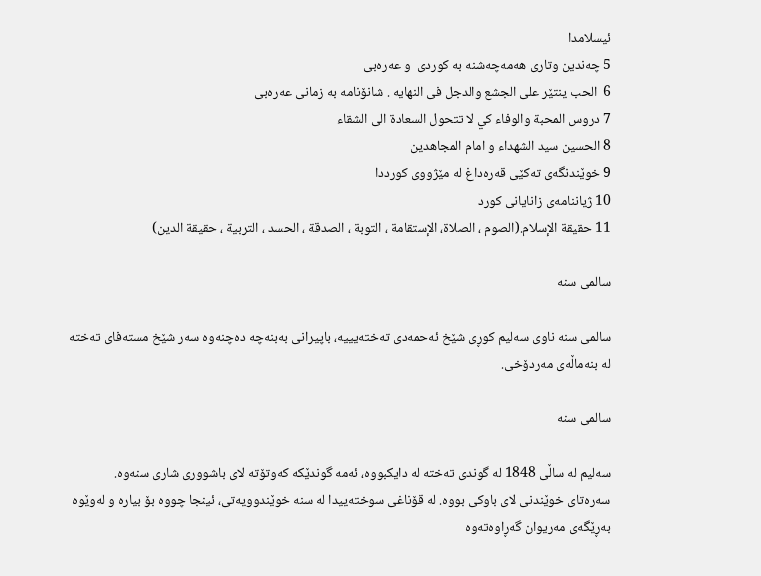ئیسلامدا
5 چەندین وتارى هەمەچەشنە بە کوردى  و عەرەبى
6  الحب ینتێر على الجشع والدجل فی النهایە . شانۆنامە بە زمانى عەرەبى
7 دروس المحبة والوفاء كي لا تتحول السعادة الى الشقاء
8 الحسين سيد الشهداء و امام المجاهدين
9 خوێندنگەى تەکێى قەرەداغ لە مێژووى کورددا
10 ژیاننامەى زانایانى کورد
11 حقيقة الإسلام.(الصوم ، الصلاة، الإستقامة ، التوبة ، الصدقة ، الحسد ، التربية ، حقيقة الدين)

سالمی سنه

سالمی سنه ناوی سه‌لیم كوڕی شێخ ئه‌حمه‌دی ته‌خته‌یییه‌، باپیرانی به‌بنه‌چه ده‌چنه‌وه سه‌ر شێخ مسته‌فای ته‌خته له بنه‌ماڵه‌ی مه‌ردۆخی.

سالمی سنه

سه‌لیم له ساڵی 1848 له گوندی ته‌خته‌ له دایكبووه، ئه‌مه گوندێكه كه‌وتۆته لای باشووری شاری سنه‌وه. سه‌ره‌تای خوێندنی لای باوكی بووه. له قۆناغی سوخته‌ییدا له سنه خوێندوویه‌تی، ئینجا چووه بۆ بیاره و له‌وێوه به‌ڕێگه‌ی مه‌ریوان گه‌ڕاوه‌ته‌وه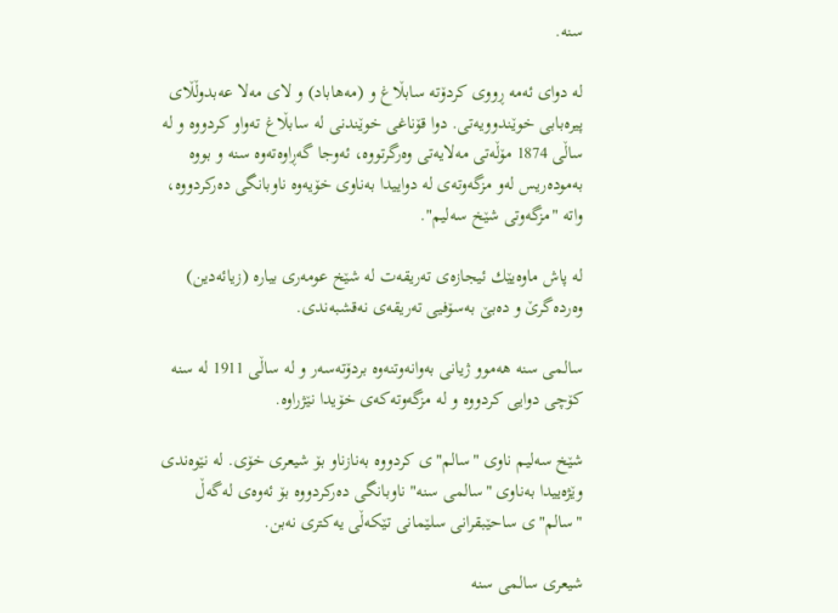سنه‌.

له‌ دوای ئه‌مه ڕووی كردۆته سابڵاغ و (مه‌هاباد) و لای مه‌لا عه‌بدوڵڵای پیره‌بابی خوێندوویه‌تی. دوا قۆنا‌غی خوێندنی له سابڵاغ ته‌واو كردووه و له ساڵی 1874 مۆڵه‌تی مه‌لایه‌تی وه‌رگرتووه، ئه‌وجا گه‌ڕاوه‌ته‌وه سنه و بووه به‌موده‌ریس له‌و مزگه‌وته‌ی له دواییدا به‌ناوی خۆیه‌وه ناوبانگی ده‌ركردووه، واته "مزگه‌وتی شێخ سه‌لیم".

له‌ پاش ماوه‌یێك ئیجازه‌ی ته‌ریقه‌ت له شێخ عومه‌ری بیاره (زیائه‌دین) وه‌رده‌گرێ و ده‌بێ به‌سۆفیی ته‌ریقه‌ی نه‌قشبه‌ندی.

سالمی سنه هه‌موو ژیانی به‌وانه‌وتنه‌وه بردۆته‌سه‌ر و له ساڵی 1911 له سنه‌ كۆچی دوایی كردووه و له مزگه‌وته‌كه‌ی خۆیدا نێژراوه.

شێخ سه‌لیم ناوی "سالم"ی كردووه به‌نازناو بۆ شیعری خۆی. له نێوه‌ندی وێژه‌ییدا به‌ناوی "سالمی سنه‌" ناوبانگی ده‌ركردووه بۆ ئه‌وه‌ی له‌گه‌ڵ "سالم"ی ساحێبقرانی سلێمانی تێكه‌ڵی یه‌كتری نه‌بن.

شیعری سالمی سنه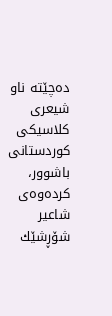ده‌چێته ناو شیعری كلاسیكی كوردستانی باشوور، كرده‌وه‌ی شاعیر شۆڕشێك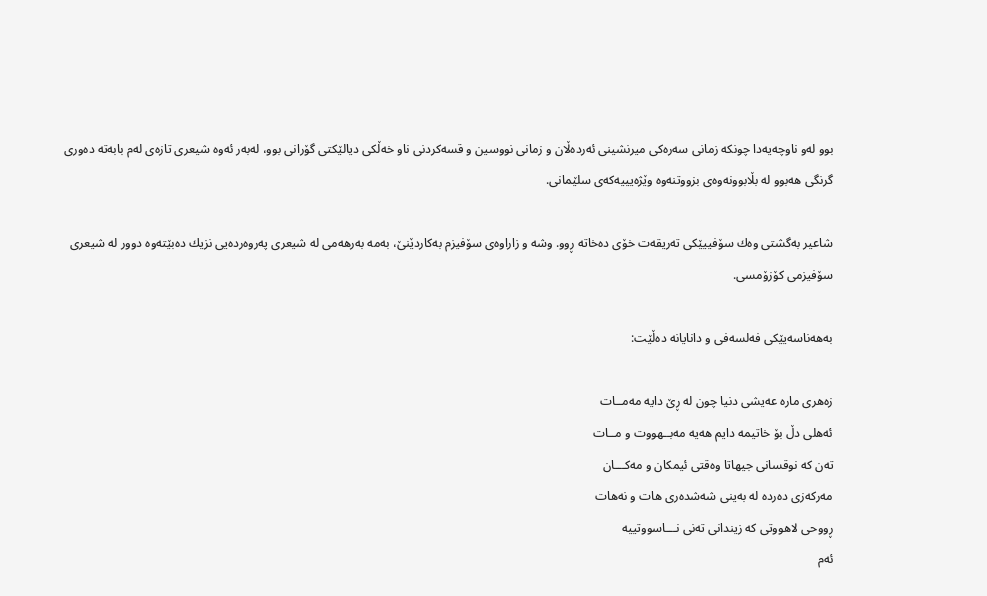بوو له‌و ناوچه‌یه‌دا چونكه زمانی سه‌ره‌كی میرنشینی ئه‌رده‌ڵان و زمانی نووسین و قسه‌كردنی ناو خه‌ڵكی دیالێكتی گۆرانی بوو، له‌به‌ر ئه‌وه شیعری تازه‌ی له‌م بابه‌ته ده‌وری گرنگی هه‌بوو له بڵابوونه‌وه‌ی بزووتنه‌و‌ه وێژه‌یییه‌كه‌ی سلێمانی.

شاعیر به‌گشتی وه‌ك سۆفییێكی ته‌ریقه‌ت خۆی ده‌خاته ڕوو. وشه و زاراوه‌ی سۆفیزم به‌كاردێنێ، به‌مه به‌رهه‌می له شیعری په‌روه‌رده‌یی نزیك ده‌بێته‌وه دوور له شیعری سۆفیزمی كۆزۆمسی.

به‌هه‌ناسه‌یێكی فه‌لسه‌فی و دانایانه ده‌ڵێت:

زه‌هری ماره عه‌یشی دنیا چون له ڕێ دایه مه‌مــات
ئه‌هلی دڵ بۆ خاتیمه دایم هه‌یه مه‌بــهووت و مــات
ته‌ن كه نوقسانی جیهاتا وه‌قتی ئیمكان و مه‌كـــان
مه‌ركه‌زی ده‌رده له به‌ینی شه‌شده‌ری هات و نه‌هات
ڕووحی لاهووتی كه زیندانی ته‌نی نـــاسووتییه
ئه‌م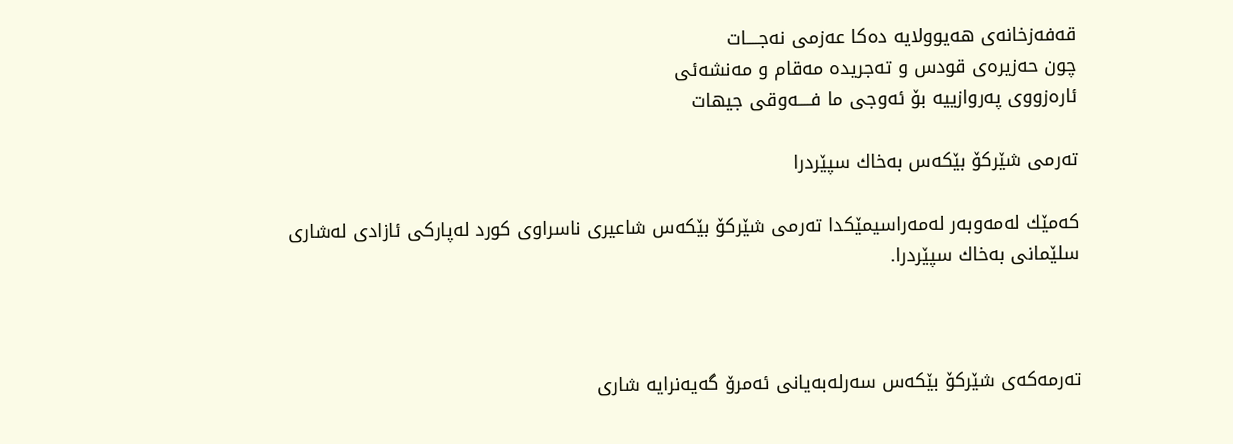قه‌فه‌زخانه‌ی هه‌یوولایه ده‌كا عه‌زمی نه‌جــــات
چون حه‌زیره‌ی قودس و ته‌جریده مه‌قام و مه‌نشه‌ئی
ئاره‌زووی په‌روازییه بۆ ئه‌وجی ما فــــه‌وقی جیهات

ته‌رمی‌ شێركۆ بێكه‌س به‌خاك سپێردرا

كه‌مێك له‌مه‌وبه‌ر له‌مه‌راسیمێكدا ته‌رمی‌ شێركۆ بێكه‌س شاعیری‌ ناسراوی‌ كورد له‌پاركی‌ ئازادی‌ له‌شاری‌ سلێمانی‌ به‌خاك سپێردرا.



ته‌رمه‌كه‌ی‌ شێركۆ بێكه‌س سه‌رله‌به‌یانی‌ ئه‌مرۆ گه‌یه‌نرایه‌ شاری‌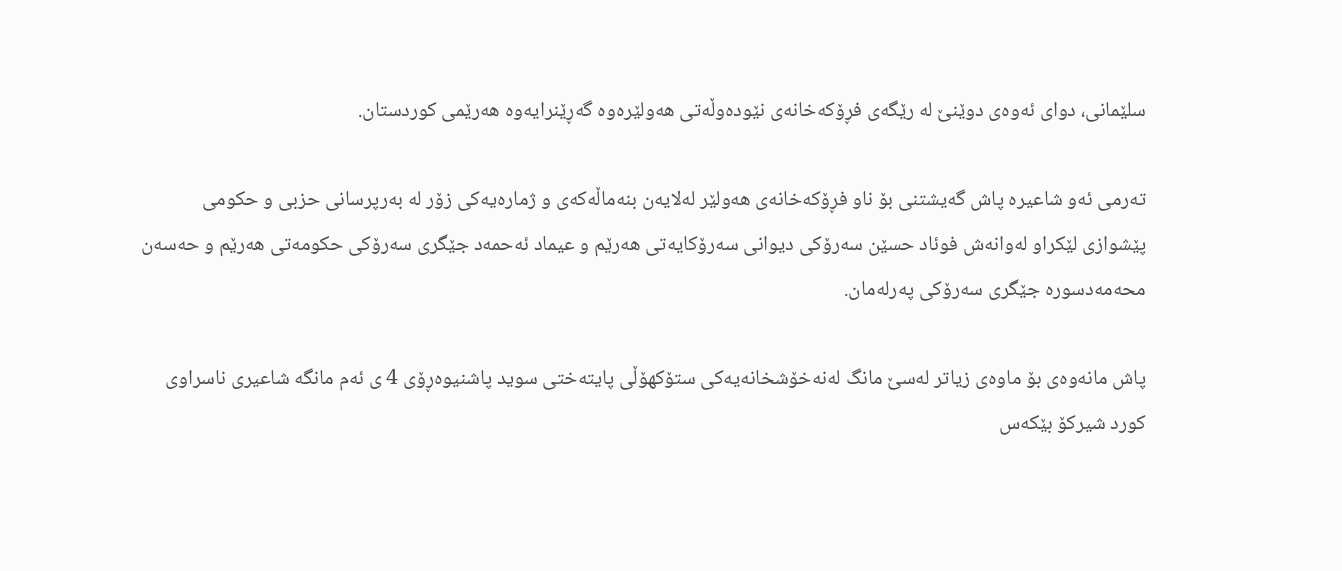سلێمانی‌، دوای‌ ئه‌وه‌ی‌ دوێنێ له‌ رێگه‌ی‌ فڕۆكه‌خانه‌ی‌ نێوده‌وڵه‌تی‌ هه‌ولێره‌وه‌ گه‌ڕێنرایه‌وه‌ هه‌رێمی‌ كوردستان.

ته‌رمی‌ ئه‌و شاعیره‌ پاش گه‌یشتنی‌ بۆ ناو فڕۆكه‌خانه‌ی‌ هه‌ولێر له‌لایه‌ن بنه‌ماڵه‌كه‌ی‌ و ژماره‌یه‌كی‌ زۆر له‌ به‌رپرسانی‌ حزبی‌ و حكومی‌ پێشوازی‌ لێكراو له‌وانه‌ش فوئاد حسێن سه‌رۆكی‌ دیوانی‌ سه‌رۆكایه‌تی‌ هه‌رێم و عیماد ئه‌حمه‌د جێگری‌ سه‌رۆكی‌ حكومه‌تی‌ هه‌رێم و حه‌سه‌ن محه‌مه‌دسوره‌ جێگری‌ سه‌رۆكی‌ په‌رله‌مان.

پاش مانه‌وه‌ی‌ بۆ ماوه‌ی‌ زیاتر له‌سێ مانگ له‌نه‌خۆشخانه‌یه‌كی‌ ستۆكهۆڵی‌ پایته‌ختی‌ سوید پاشنیوه‌ڕۆی‌ 4 ی‌ ئه‌م مانگه‌ شاعیری‌ ناسراوی‌ كورد شیركۆ بێكه‌س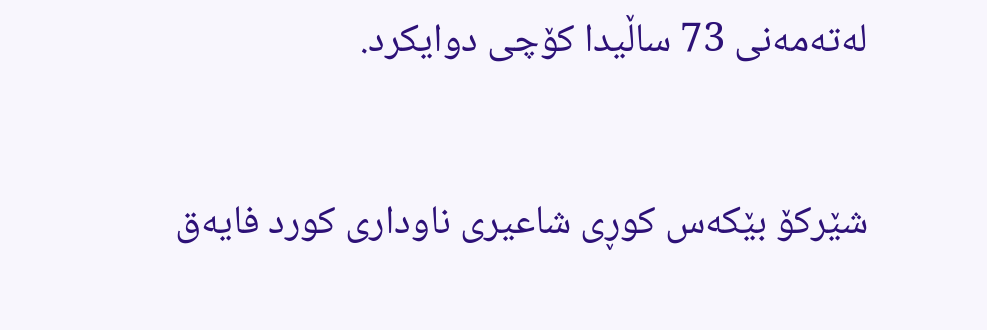له‌ته‌مه‌نی‌ 73 ساڵیدا كۆچی‌ دوایكرد.

شێركۆ بێكه‌س كوڕی‌ شاعیری‌ ناوداری‌ كورد فایه‌ق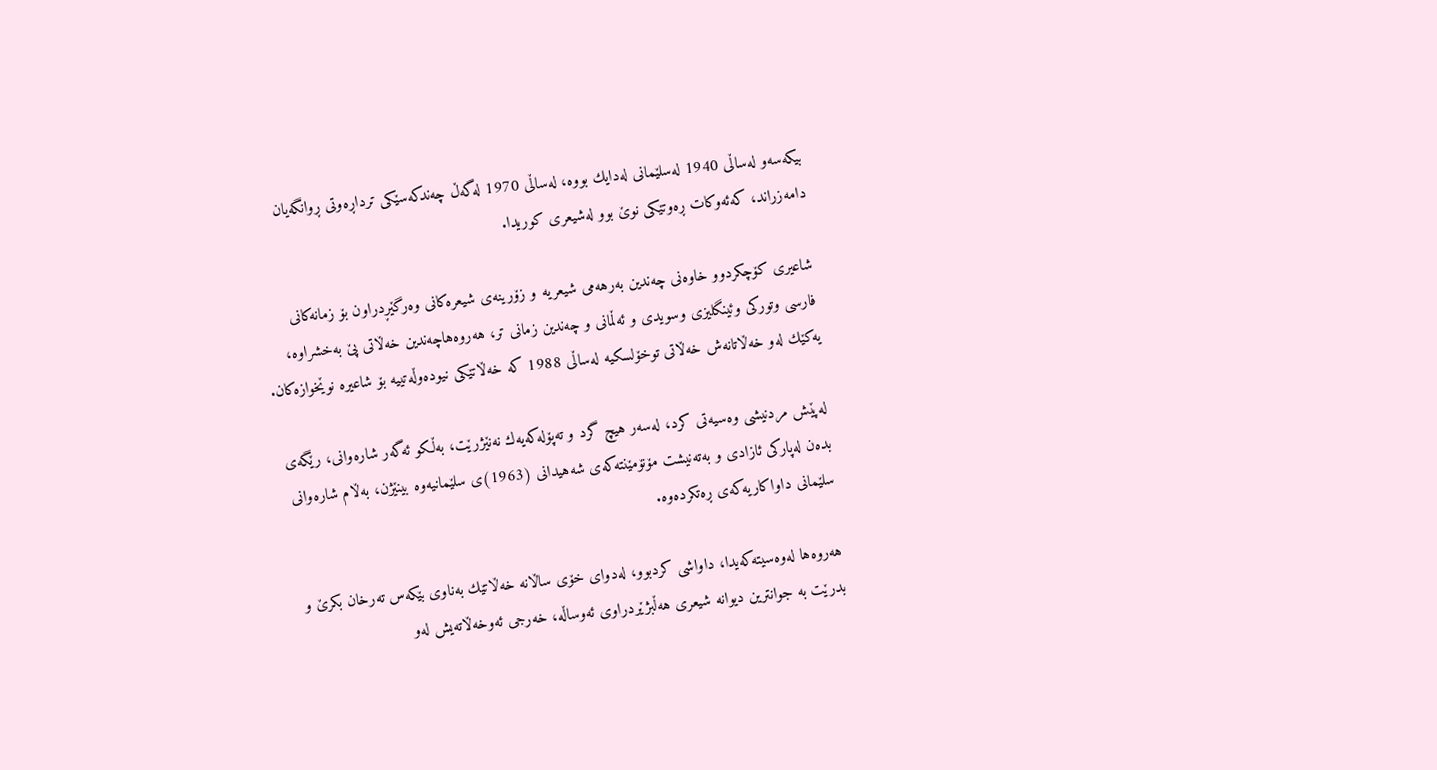بیكه‌سه‌و له‌ساڵی‌ 1940 له‌سلێمانی‌ له‌دایك بووه‌، له‌ساڵی‌ 1970 له‌گه‌ڵ چه‌ندكه‌سێكی‌ ترداڕه‌وتی‌ ڕوانگه‌یان دامه‌زراند، كه‌ئه‌وكات ڕه‌وتێكی‌ نوێ‌ بوو له‌شیعری‌ كوریدا.

شاعیری‌ كۆچكردوو خاوه‌نی‌ چه‌ندین به‌رهه‌می‌ شیعریه‌ و زۆرینه‌ی‌ شیعره‌كانی‌ وه‌رگێڕدراون بۆ زمانه‌كانی‌ فارسی‌ وتوركی‌ وئینگلیزی‌ وسویدی‌ و ئه‌ڵمانی‌ و چه‌ندین زمانی‌ تر، هه‌روه‌هاچه‌ندین خه‌ڵاتی‌ پێ به‌خشراوه‌، یه‌كێك له‌و خه‌ڵاتانه‌ش خه‌ڵاتی‌ توخۆلسكیه‌ له‌ساڵی‌ 1988 كه‌ خه‌ڵاتێكی‌ نیوده‌وڵه‌تییه‌ بۆ شاعیره‌ نوێخوازه‌كان.

له‌پێش مردنیشی‌ وه‌سیه‌تی‌ كرد، له‌سه‌ر هیچ گرد و ته‌پۆله‌كه‌یه‌ك نه‌نێژرێت، به‌ڵكو ئه‌گه‌ر شاره‌وانی‌، رێگه‌ی‌ بده‌ن له‌پاركی‌ ئازادی‌ و به‌ته‌نیشت مۆنۆمێنته‌كه‌ی شه‌هیدانی (1963)ی سلێمانیه‌وه‌ بینێژن، به‌ڵام شاره‌وانی‌ سلێمانی‌ داواكاریه‌كه‌ی‌ ڕه‌تكرده‌وه‌.

هه‌روه‌ها له‌وه‌سیته‌كه‌یدا، داواشی‌ كردبوو، له‌دوای‌ خۆی‌ ساڵانه‌ خه‌ڵاتێك به‌ناوی‌ بێكه‌س ته‌رخان بكرێ ‌و بدرێت به‌ جوانترین دیوانه‌ شیعری هه‌ڵبژێردراوی ئه‌وساڵه‌، خه‌رجی ئه‌وخه‌ڵاته‌یش له‌و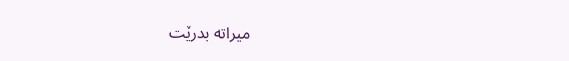میراته‌ بدرێت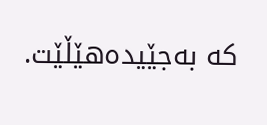كه‌ به‌جێیده‌هێڵێت.